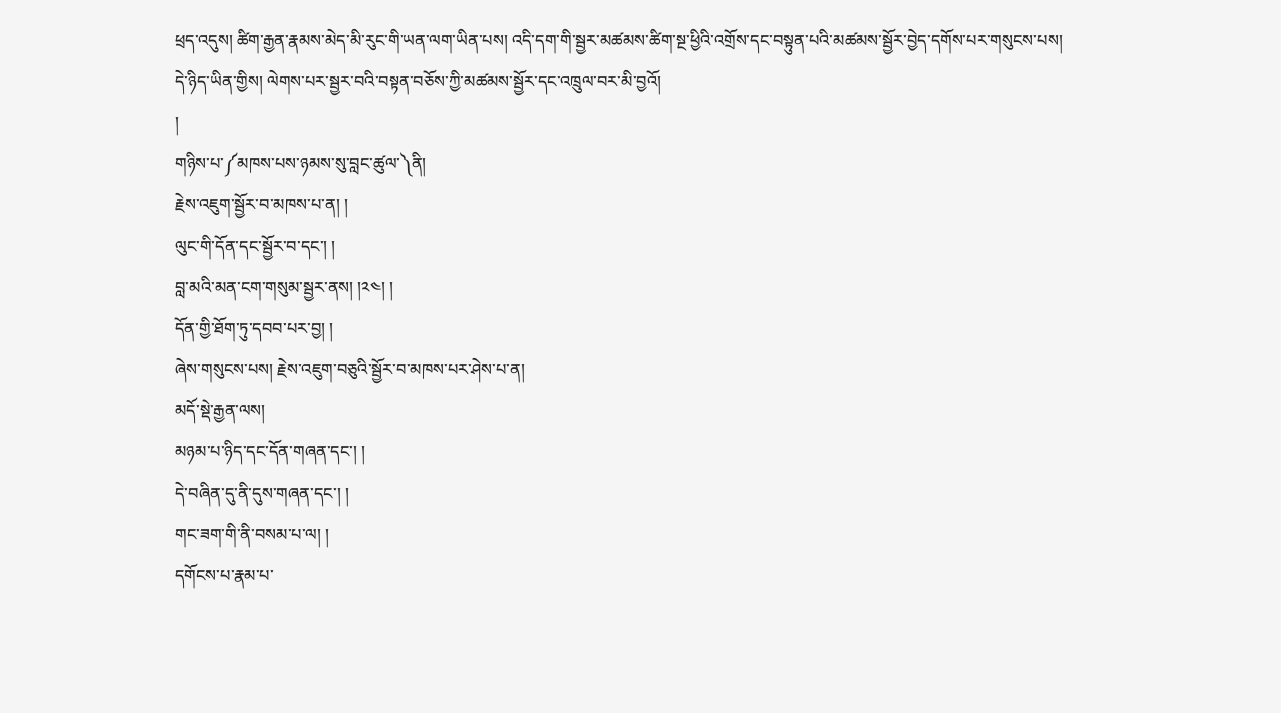ཕྲད་འདུས། ཚིག་རྒྱན་རྣམས་མེད་མི་རུང་གི་ཡན་ལག་ཡིན་པས། འདི་དག་གི་སྦྱར་མཚམས་ཚིག་སྔ་ཕྱིའི་འགྲོས་དང་བསྟུན་པའི་མཚམས་སྦྱོར་བྱེད་དགོས་པར་གསུངས་པས།
དེ་ཉིད་ཡིན་གྱིས། ལེགས་པར་སྦྱར་བའི་བསྟན་བཅོས་ཀྱི་མཚམས་སྦྱོར་དང་འཁྲུལ་བར་མི་བྱའོ།
།
གཉིས་པ་༼མཁས་པས་ཉམས་སུ་བླང་ཚུལ་༽ནི།
རྗེས་འཇུག་སྦྱོར་བ་མཁས་པ་ན། །
ལུང་གི་དོན་དང་སྦྱོར་བ་དང་། །
བླ་མའི་མན་ངག་གསུམ་སྦྱར་ནས། །༢༤། །
དོན་གྱི་ཐོག་ཏུ་དབབ་པར་བྱ། །
ཞེས་གསུངས་པས། རྗེས་འཇུག་བཅུའི་སྦྱོར་བ་མཁས་པར་ཤེས་པ་ན།
མདོ་སྡེ་རྒྱན་ལས།
མཉམ་པ་ཉིད་དང་དོན་གཞན་དང་། །
དེ་བཞིན་དུ་ནི་དུས་གཞན་དང་། །
གང་ཟག་གི་ནི་བསམ་པ་ལ། །
དགོངས་པ་རྣམ་པ་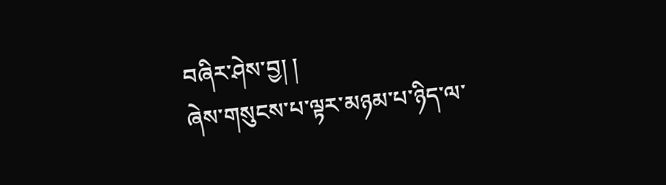བཞིར་ཤེས་བྱ། །
ཞེས་གསུངས་པ་ལྟར་མཉམ་པ་ཉིད་ལ་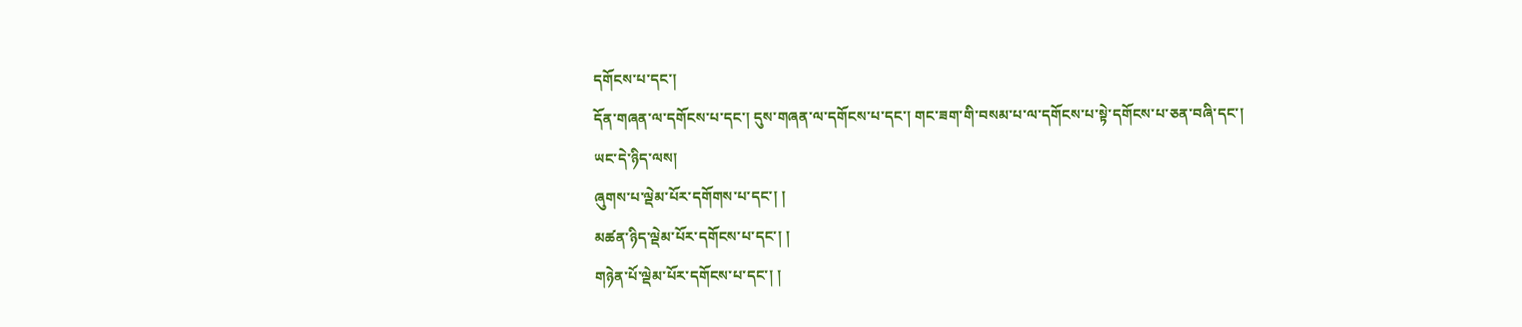དགོངས་པ་དང་།
དོན་གཞན་ལ་དགོངས་པ་དང་། དུས་གཞན་ལ་དགོངས་པ་དང་། གང་ཟག་གི་བསམ་པ་ལ་དགོངས་པ་སྟེ་དགོངས་པ་ཅན་བཞི་དང་།
ཡང་དེ་ཉིད་ལས།
ཞུགས་པ་ལྡེམ་པོར་དགོགས་པ་དང་། །
མཚན་ཉིད་ལྡེམ་པོར་དགོངས་པ་དང་། །
གཉེན་པོ་ལྡེམ་པོར་དགོངས་པ་དང་། །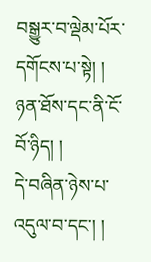བསྒྱུར་བ་ལྡེམ་པོར་དགོངས་པ་སྟེ། །
ཉན་ཐོས་དང་ནི་ངོ་བོ་ཉིད། །
དེ་བཞིན་ཉེས་པ་འདུལ་བ་དང་། །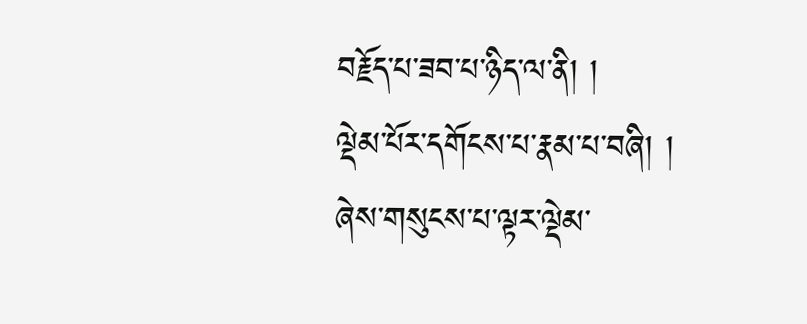བརྗོད་པ་ཟབ་པ་ཉིད་ལ་ནི། །
ལྡེམ་པོར་དགོངས་པ་རྣམ་པ་བཞི། །
ཞེས་གསུངས་པ་ལྟར་ལྡེམ་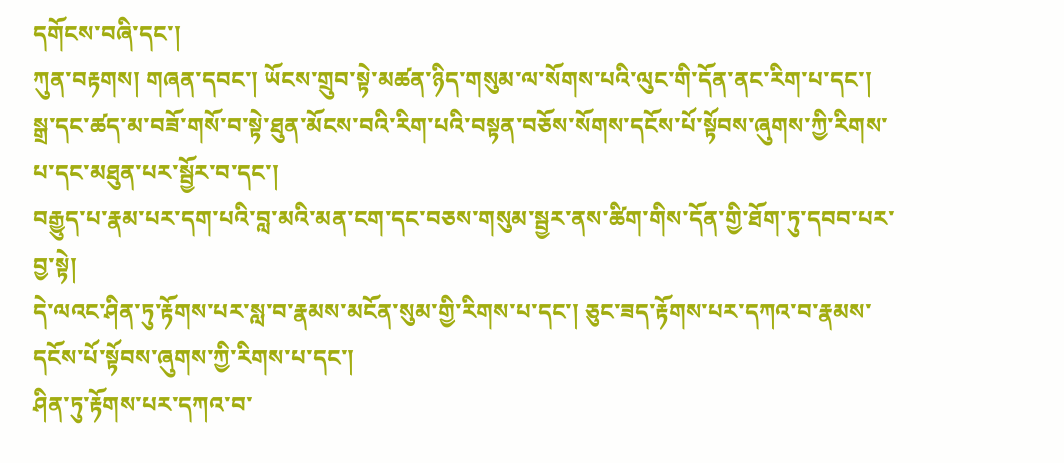དགོངས་བཞི་དང་།
ཀུན་བརྟགས། གཞན་དབང་། ཡོངས་གྲུབ་སྟེ་མཚན་ཉིད་གསུམ་ལ་སོགས་པའི་ལུང་གི་དོན་ནང་རིག་པ་དང་།
སྒྲ་དང་ཚད་མ་བཟོ་གསོ་བ་སྟེ་ཐུན་མོངས་བའི་རིག་པའི་བསྟན་བཅོས་སོགས་དངོས་པོ་སྟོབས་ཞུགས་ཀྱི་རིགས་པ་དང་མཐུན་པར་སྦྱོར་བ་དང་།
བརྒྱུད་པ་རྣམ་པར་དག་པའི་བླ་མའི་མན་ངག་དང་བཅས་གསུམ་སྦྱར་ནས་ཚིག་གིས་དོན་གྱི་ཐོག་ཏུ་དབབ་པར་བྱ་སྟེ།
དེ་ལའང་ཤིན་ཏུ་རྟོགས་པར་སླ་བ་རྣམས་མངོན་སུམ་གྱི་རིགས་པ་དང་། ཅུང་ཟད་རྟོགས་པར་དཀའ་བ་རྣམས་དངོས་པོ་སྟོབས་ཞུགས་ཀྱི་རིགས་པ་དང་།
ཤིན་ཏུ་རྟོགས་པར་དཀའ་བ་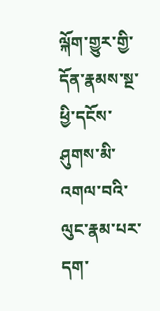ལྐོག་གྱུར་གྱི་དོན་རྣམས་སྔ་ཕྱི་དངོས་ཤུགས་མི་འགལ་བའི་ལུང་རྣམ་པར་དག་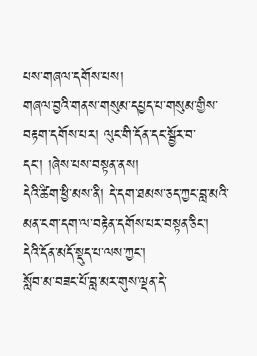པས་གཞལ་དགོས་པས།
གཞལ་བྱའི་གནས་གསུམ་དཔྱད་པ་གསུམ་གྱིས་བརྟག་དགོས་པར། ལུང་གི་དོན་དང་སྦྱོར་བ་དང་། །ཞེས་པས་བསྟན་ནས།
དེའི་ཚིག་ཕྱི་མས་ནི། དེ་དག་ཐམས་ཅད་ཀྱང་བླ་མའི་མན་ངག་དག་ལ་བརྟེན་དགོས་པར་བསྟན་ཅིང་།
དེའི་དོན་མདོ་སྡུད་པ་ལས་ཀྱང་།
སློབ་མ་བཟང་པོ་བླ་མར་གུས་ལྡན་དེ་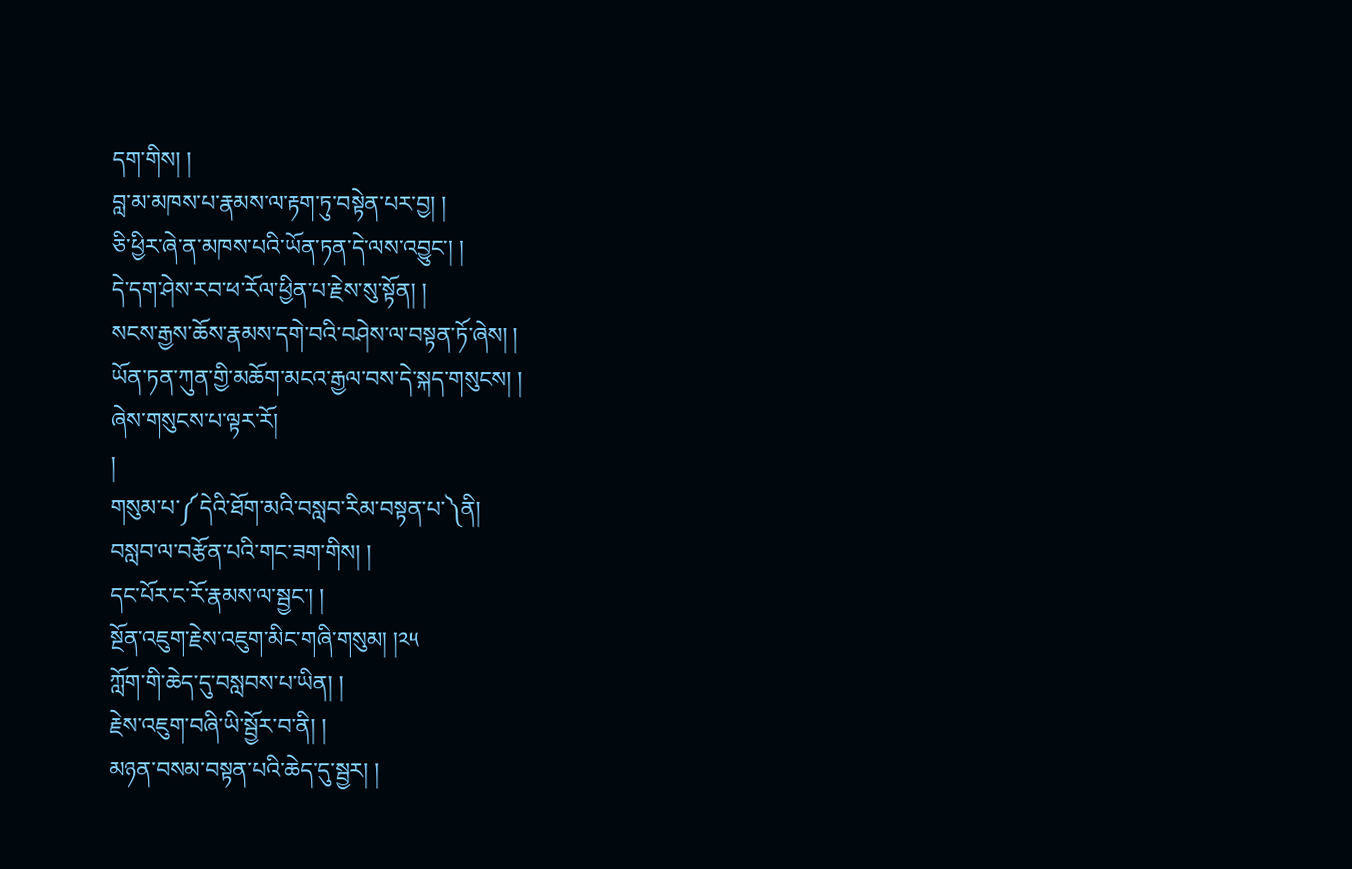དག་གིས། །
བླ་མ་མཁས་པ་རྣམས་ལ་རྟག་ཏུ་བསྟེན་པར་བྱ། །
ཅི་ཕྱིར་ཞེ་ན་མཁས་པའི་ཡོན་ཏན་དེ་ལས་འབྱུང་། །
དེ་དག་ཤེས་རབ་ཕ་རོལ་ཕྱིན་པ་རྗེས་སུ་སྟོན། །
སངས་རྒྱས་ཆོས་རྣམས་དགེ་བའི་བཤེས་ལ་བསྟན་ཏོ་ཞེས། །
ཡོན་ཏན་ཀུན་གྱི་མཆོག་མངའ་རྒྱལ་བས་དེ་སྐད་གསུངས། །
ཞེས་གསུངས་པ་ལྟར་རོ།
།
གསུམ་པ་༼དེའི་ཐོག་མའི་བསླབ་རིམ་བསྟན་པ་༽ནི།
བསླབ་ལ་བརྩོན་པའི་གང་ཟག་གིས། །
དང་པོར་ང་རོ་རྣམས་ལ་སྦྱང་། །
སྔོན་འཇུག་རྗེས་འཇུག་མིང་གཞི་གསུམ། །༢༥
ཀློག་གི་ཆེད་དུ་བསླབས་པ་ཡིན། །
རྗེས་འཇུག་བཞི་ཡི་སྦྱོར་བ་ནི། །
མཉན་བསམ་བསྟན་པའི་ཆེད་དུ་སྦྱར། །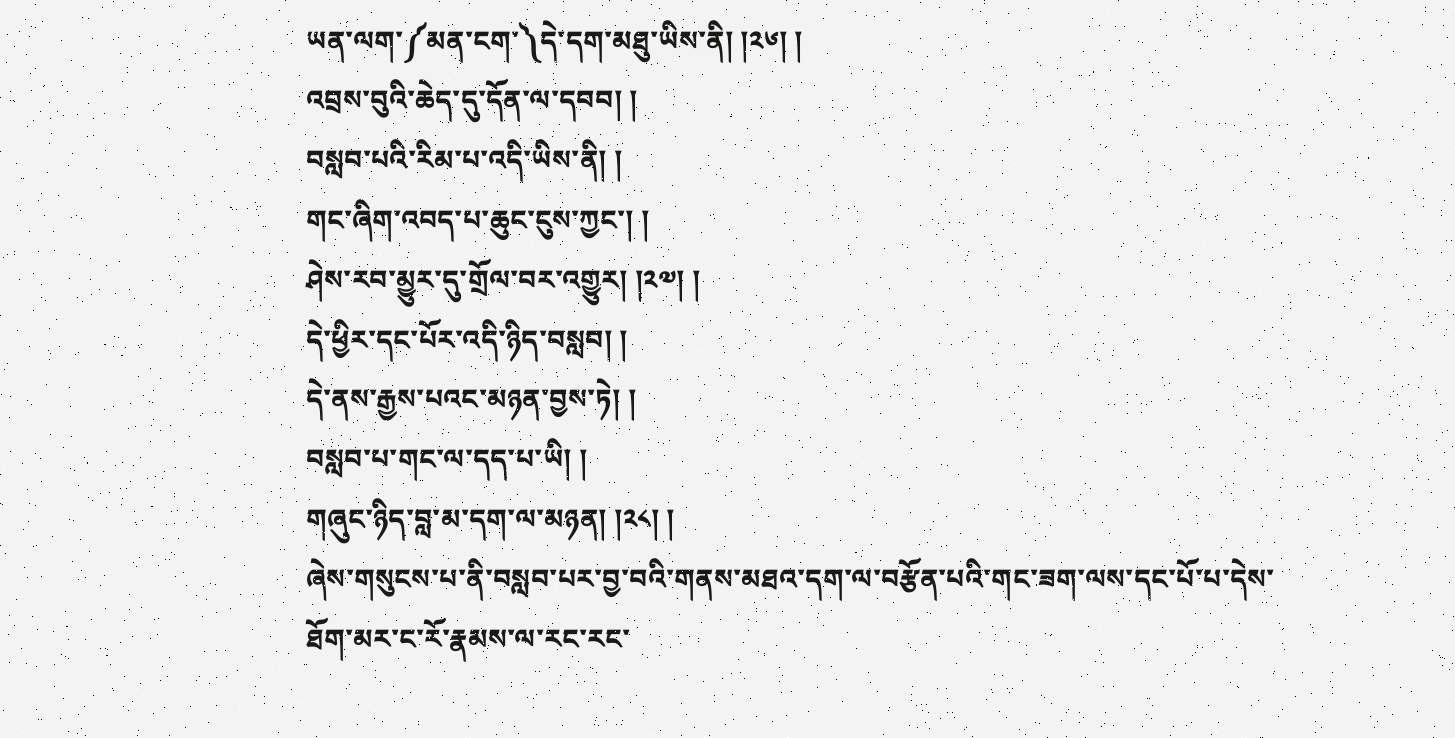ཡན་ལག་༼མན་ངག་༽དེ་དག་མཐུ་ཡིས་ནི། །༢༦། །
འབྲས་བུའི་ཆེད་དུ་དོན་ལ་དབབ། །
བསླབ་པའི་རིམ་པ་འདི་ཡིས་ནི། །
གང་ཞིག་འབད་པ་ཆུང་ངུས་ཀྱང་། །
ཤེས་རབ་མྱུར་དུ་གྲོལ་བར་འགྱུར། །༢༧། །
དེ་ཕྱིར་དང་པོར་འདི་ཉིད་བསླབ། །
དེ་ནས་རྒྱས་པའང་མཉན་བྱས་ཏེ། །
བསླབ་པ་གང་ལ་དད་པ་ཡི། །
གཞུང་ཉིད་བླ་མ་དག་ལ་མཉན། །༢༨། །
ཞེས་གསུངས་པ་ནི་བསླབ་པར་བྱ་བའི་གནས་མཐའ་དག་ལ་བརྩོན་པའི་གང་ཟག་ལས་དང་པོ་པ་དེས་ཐོག་མར་ང་རོ་རྣམས་ལ་རང་རང་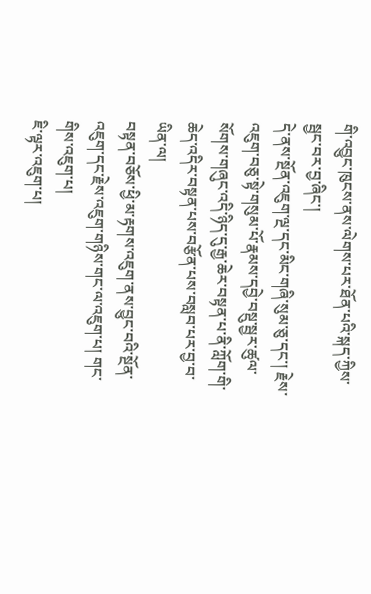གི་འབྱུང་ཁུངས་ནས་ལེགས་པར་ཐོན་པའི་སྐད་ཀྱིས་སྦྱང་བར་བྱ་ཞིང་།
དེ་ནས་སྔོན་འཇུག་ལྔ་དང་མིང་གཞི་སུམ་ཅུ་དང་། རྗེས་འཇུག་བཅུ་སྟེ་གསུམ་པོ་རྣམས་དབྱེ་བསྡུ་སྦྱར་ཚུལ་སོགས་གཞུང་འདི་ཉིད་དུ་རྒྱ་ཆེར་བསྟན་པ་ནི་ཀློག་གི་ཆེད་འདིར་བསྟན་པས་བརྩོན་པས་བསླབ་པར་བྱ་བ་ཡིན་ལ།
བསྟན་བཅོས་ཕྱི་མ་རྟགས་འཇུག་ནས་བྱུང་བའི་སྔོན་འཇུག་དང་རྗེས་འཇུག་གཉིས་གང་ལ་འཇུག་པ། གང་གིས་འཇུག་པ།
ཇི་ལྟར་འཇུག་པ།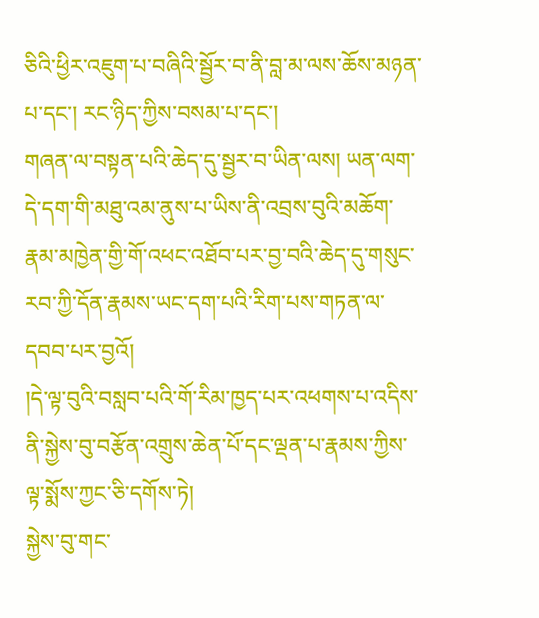ཅིའི་ཕྱིར་འཇུག་པ་བཞིའི་སྦྱོར་བ་ནི་བླ་མ་ལས་ཆོས་མཉན་པ་དང་། རང་ཉིད་ཀྱིས་བསམ་པ་དང་།
གཞན་ལ་བསྟན་པའི་ཆེད་དུ་སྦྱར་བ་ཡིན་ལས། ཡན་ལག་དེ་དག་གི་མཐུ་འམ་ནུས་པ་ཡིས་ནི་འབྲས་བུའི་མཆོག་རྣམ་མཁྱེན་གྱི་གོ་འཕང་འཐོབ་པར་བྱ་བའི་ཆེད་དུ་གསུང་རབ་ཀྱི་དོན་རྣམས་ཡང་དག་པའི་རིག་པས་གཏན་ལ་དབབ་པར་བྱའོ།
།དེ་ལྟ་བུའི་བསླབ་པའི་གོ་རིམ་ཁྱད་པར་འཕགས་པ་འདིས་ནི་སྐྱེས་བུ་བརྩོན་འགྲུས་ཆེན་པོ་དང་ལྡན་པ་རྣམས་ཀྱིས་ལྟ་སྨོས་ཀྱང་ཅི་དགོས་ཏེ།
སྐྱེས་བུ་གང་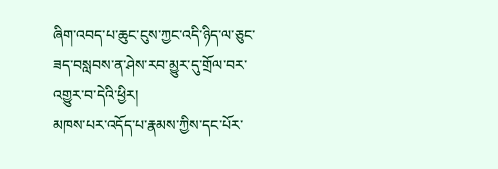ཞིག་འབད་པ་ཆུང་ངུས་ཀྱང་འདི་ཉིད་ལ་ཅུང་ཟད་བསླབས་ན་ཤེས་རབ་མྱུར་དུ་གྲོལ་བར་འགྱུར་བ་དེའི་ཕྱིར།
མཁས་པར་འདོད་པ་རྣམས་ཀྱིས་དང་པོར་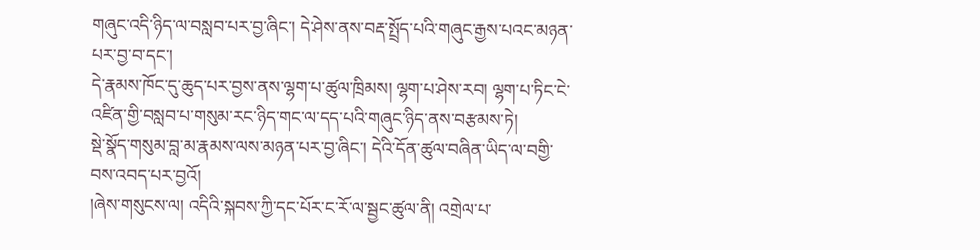གཞུང་འདི་ཉིད་ལ་བསླབ་པར་བྱ་ཞིང་། དེ་ཤེས་ནས་བརྡ་སྤྲོད་པའི་གཞུང་རྒྱས་པའང་མཉན་པར་བྱ་བ་དང་།
དེ་རྣམས་ཁོང་དུ་ཆུད་པར་བྱས་ནས་ལྷག་པ་ཚུལ་ཁྲིམས། ལྷག་པ་ཤེས་རབ། ལྷག་པ་ཏིང་ངེ་འཛིན་གྱི་བསླབ་པ་གསུམ་རང་ཉིད་གང་ལ་དད་པའི་གཞུང་ཉིད་ནས་བརྩམས་ཏེ།
སྡེ་སྣོད་གསུམ་བླ་མ་རྣམས་ལས་མཉན་པར་བྱ་ཞིང་། དེའི་དོན་ཚུལ་བཞིན་ཡིད་ལ་བགྱི་བས་འབད་པར་བྱའོ།
།ཞེས་གསུངས་ལ། འདིའི་སྐབས་ཀྱི་དང་པོར་ང་རོ་ལ་སྦྱང་ཚུལ་ནི། འགྲེལ་པ་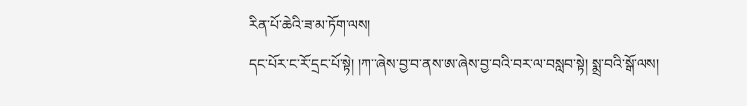རིན་པོ་ཆེའི་ཟ་མ་ཏོག་ལས།
དང་པོར་ང་རོ་དྲང་པོ་སྟེ། །ཀ་་ཞེས་བྱ་བ་ནས་ཨ་ཞེས་བྱ་བའི་བར་ལ་བསླབ་སྟེ། སྨྲ་བའི་སྒོ་ལས།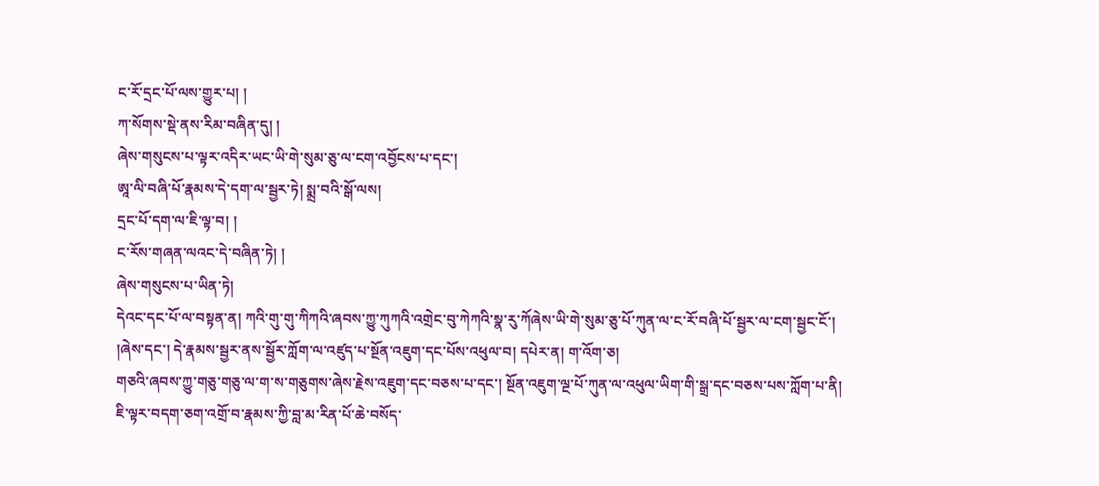ང་རོ་དྲང་པོ་ལས་གྱུར་པ། །
ཀ་སོགས་སྡེ་ནས་རིམ་བཞིན་དུ། །
ཞེས་གསུངས་པ་ལྟར་འདིར་ཡང་ཡི་གེ་སུམ་ཅུ་ལ་ངག་འབྱོངས་པ་དང་།
ཨཱ་ལི་བཞི་པོ་རྣམས་དེ་དག་ལ་སྦྱར་ཏེ། སྨྲ་བའི་སྒོ་ལས།
དྲང་པོ་དག་ལ་ཇི་ལྟ་བ། །
ང་རོས་གཞན་ལའང་དེ་བཞིན་ཏེ། །
ཞེས་གསུངས་པ་ཡིན་ཏེ།
དེའང་དང་པོ་ལ་བསྟན་ན། ཀའི་གུ་གུ་ཀིཀའི་ཞབས་ཀྱུ་ཀུཀའི་འགྲེང་བུ་ཀེཀའི་སྣ་རུ་ཀོཞེས་ཡི་གེ་སུམ་ཅུ་པོ་ཀུན་ལ་ང་རོ་བཞི་པོ་སྦྱར་ལ་ངག་སྦྱང་ངོ་།
།ཞེས་དང་། དེ་རྣམས་སྦྱར་ནས་སྦྱོར་ཀློག་ལ་འཛུད་པ་སྔོན་འཇུག་དང་པོས་འཕུལ་བ། དཔེར་ན། ག་འོག་ཅ།
གཅའི་ཞབས་ཀྱུ་གཅུ་གཅུ་ལ་ག་ས་གཅུགས་ཞེས་རྗེས་འཇུག་དང་བཅས་པ་དང་། སྔོན་འཇུག་ལྔ་པོ་ཀུན་ལ་འཕུལ་ཡིག་གི་སྒྲ་དང་བཅས་པས་ཀློག་པ་ནི།
ཇི་ལྟར་བདག་ཅག་འགྲོ་བ་རྣམས་ཀྱི་བླ་མ་རིན་པོ་ཆེ་བསོད་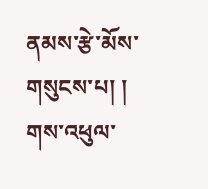ནམས་རྩེ་མོས་གསུངས་པ། །
གས་འཕུལ་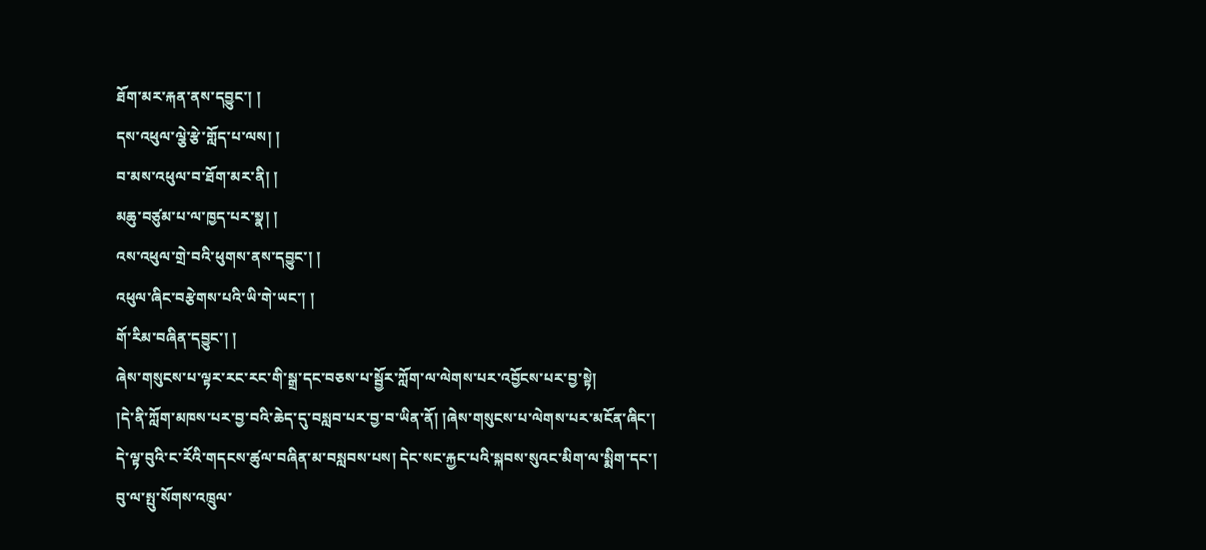ཐོག་མར་རྐན་ནས་དབྱུང་། །
དས་འཕུལ་ལྕེ་རྩེ་གློད་པ་ལས། །
བ་མས་འཕུལ་བ་ཐོག་མར་ནི། །
མཆུ་བཙུམ་པ་ལ་ཁྱད་པར་སྣ། །
འས་འཕུལ་གྲེ་བའི་ཕུགས་ནས་དབྱུང་། །
འཕུལ་ཞིང་བརྩེགས་པའི་ཡི་གེ་ཡང་། །
གོ་རིམ་བཞིན་དབྱུང་། །
ཞེས་གསུངས་པ་ལྟར་རང་རང་གི་སྒྲ་དང་བཅས་པ་སྦྱོར་ཀློག་ལ་ལེགས་པར་འབྱོངས་པར་བྱ་སྟེ།
།དེ་ནི་ཀློག་མཁས་པར་བྱ་བའི་ཆེད་དུ་བསླབ་པར་བྱ་བ་ཡིན་ནོ། །ཞེས་གསུངས་པ་ལེགས་པར་མངོན་ཞིང་།
དེ་ལྟ་བུའི་ང་རོའི་གདངས་ཚུལ་བཞིན་མ་བསླབས་པས། དེང་སང་རྐྱང་པའི་སྐབས་སུའང་མིག་ལ་སྨིག་དང་།
བུ་ལ་སྤུ་སོགས་འཁྲུལ་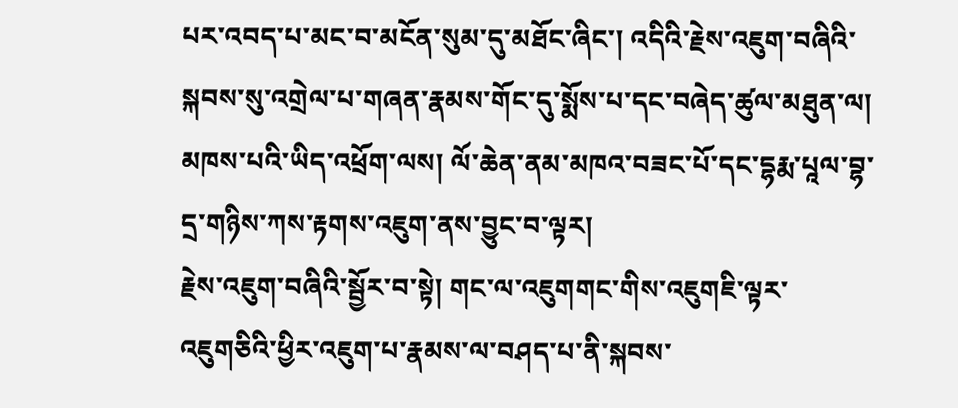པར་འབད་པ་མང་བ་མངོན་སུམ་དུ་མཐོང་ཞིང་། འདིའི་རྗེས་འཇུག་བཞིའི་སྐབས་སུ་འགྲེལ་པ་གཞན་རྣམས་གོང་དུ་སྨོས་པ་དང་བཞེད་ཚུལ་མཐུན་ལ།
མཁས་པའི་ཡིད་འཕྲོག་ལས། ལོ་ཆེན་ནམ་མཁའ་བཟང་པོ་དང་དྷརྨ་པཱལ་བྷ་དྲ་གཉིས་ཀས་རྟགས་འཇུག་ནས་བྱུང་བ་ལྟར།
རྗེས་འཇུག་བཞིའི་སྦྱོར་བ་སྟེ། གང་ལ་འཇུགགང་གིས་འཇུགཇི་ལྟར་འཇུགཅིའི་ཕྱིར་འཇུག་པ་རྣམས་ལ་བཤད་པ་ནི་སྐབས་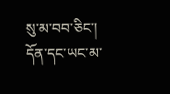སུ་མ་བབ་ཅིང་།
དོན་དང་ཡང་མ་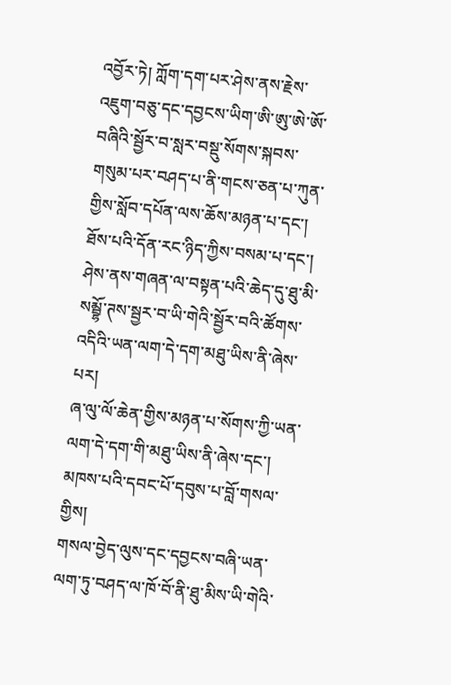འབྱོར་ཏེ། ཀློག་དག་པར་ཤེས་ནས་རྗེས་འཇུག་བཅུ་དང་དབྱངས་ཡིག་ཨི་ཨུ་ཨེ་ཨོ་བཞིའི་སྦྱོར་བ་སླར་བསྡུ་སོགས་སྐབས་གསུམ་པར་བཤད་པ་ནི་གངས་ཅན་པ་ཀུན་གྱིས་སློབ་དཔོན་ལས་ཆོས་མཉན་པ་དང་།
ཐོས་པའི་དོན་རང་ཉིད་ཀྱིས་བསམ་པ་དང་། ཤེས་ནས་གཞན་ལ་བསྟན་པའི་ཆེད་དུ་ཐུ་མི་སམྦྷོ་ཊས་སྦྱར་བ་ཡི་གེའི་སྦྱོར་བའི་ཚོགས་འདིའི་ཡན་ལག་དེ་དག་མཐུ་ཡིས་ནི་ཞེས་པར།
ཞ་ལུ་ལོ་ཆེན་གྱིས་མཉན་པ་སོགས་ཀྱི་ཡན་ལག་དེ་དག་གི་མཐུ་ཡིས་ནི་ཞེས་དང་། མཁས་པའི་དབང་པོ་དབུས་པ་བློ་གསལ་གྱིས།
གསལ་བྱེད་ལུས་དང་དབྱངས་བཞི་ཡན་ལག་ཏུ་བཤད་ལ་ཁོ་བོ་ནི་ཐུ་མིས་ཡི་གེའི་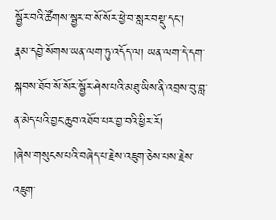སྦྱོར་བའི་ཚོགས་སྦྱར་བ་སོ་སོར་ཕྱེ་བ་སླར་བསྡུ་དང་།
རྣམ་དབྱེ་སོགས་ཡན་ལག་ཏུ་འདོད་ལ། ཡན་ལག་དེ་དག་སྐབས་ཐོབ་སོ་སོར་སྦྱོར་ཤེས་པའི་མཐུ་ཡིས་ནི་འབྲས་བུ་བླ་ན་མེད་པའི་བྱང་ཆུབ་འཐོབ་པར་བྱ་བའི་ཕྱིར་རོ།
།ཞེས་གསུངས་པའི་བཞེད་པ་རྗེས་འཇུག་ཅེས་པས་རྗེས་འཇུག་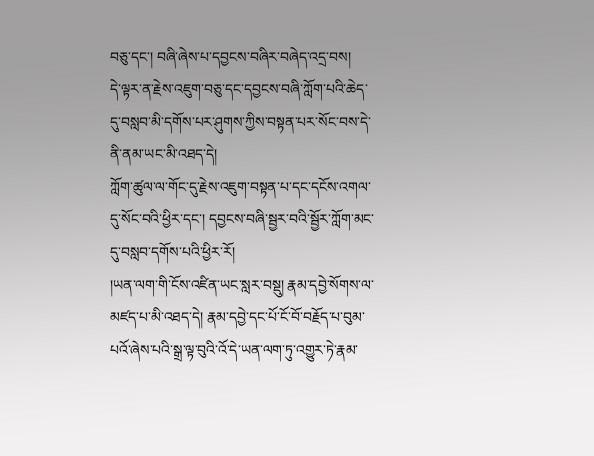བཅུ་དང་། བཞི་ཞེས་པ་དབྱངས་བཞིར་བཞེད་འདྲ་བས།
དེ་ལྟར་ན་རྗེས་འཇུག་བཅུ་དང་དབྱངས་བཞི་ཀློག་པའི་ཆེད་དུ་བསླབ་མི་དགོས་པར་ཤུགས་ཀྱིས་བསྟན་པར་སོང་བས་དེ་ནི་ནམ་ཡང་མི་འཐད་དེ།
ཀློག་ཚུལ་ལ་གོང་དུ་རྗེས་འཇུག་བསྟན་པ་དང་དངོས་འགལ་དུ་སོང་བའི་ཕྱིར་དང་། དབྱངས་བཞི་སྦྱར་བའི་སྦྱོར་ཀློག་མང་དུ་བསླབ་དགོས་པའི་ཕྱིར་རོ།
།ཡན་ལག་གི་ངོས་འཛིན་ཡང་སླར་བསྡུ། རྣམ་དབྱེ་སོགས་ལ་མཛད་པ་མི་འཐད་དེ། རྣམ་དབྱེ་དང་པོ་ངོ་བོ་བརྗོད་པ་བུམ་པའོ་ཞེས་པའི་སྒྲ་ལྟ་བུའི་འོ་དེ་ཡན་ལག་ཏུ་འགྱུར་ཏེ་རྣམ་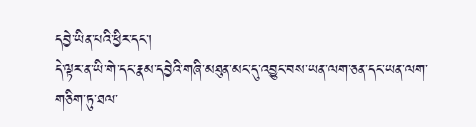དབྱེ་ཡིན་པའི་ཕྱིར་དང་།
དེ་ལྟར་ན་ཡི་གེ་དང་རྣམ་དབྱེའི་གཞི་མཐུན་མང་དུ་འབྱུང་བས་ཡན་ལག་ཅན་དང་ཡན་ལག་གཅིག་ཏུ་ཐལ་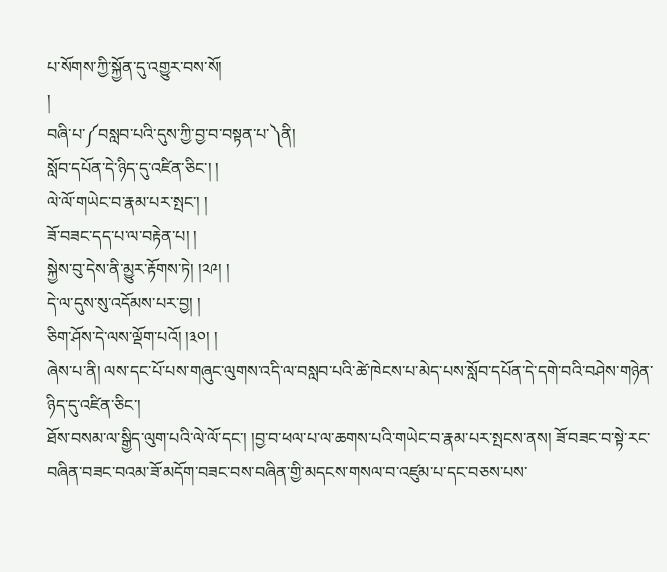པ་སོགས་ཀྱི་སྐྱོན་དུ་འགྱུར་བས་སོ།
།
བཞི་པ་༼བསླབ་པའི་དུས་ཀྱི་བྱ་བ་བསྟན་པ་༽ནི།
སློབ་དཔོན་དེ་ཉིད་དུ་འཛིན་ཅིང་། །
ལེ་ལོ་གཡེང་བ་རྣམ་པར་སྤང་། །
ཟོ་བཟང་དད་པ་ལ་བརྟེན་པ། །
སྐྱེས་བུ་དེས་ནི་མྱུར་རྟོགས་ཏེ། །༢༩། །
དེ་ལ་དུས་སུ་འདོམས་པར་བྱ། །
ཅིག་ཤོས་དེ་ལས་ལྡོག་པའོ། །༣༠། །
ཞེས་པ་ནི། ལས་དང་པོ་པས་གཞུང་ལུགས་འདི་ལ་བསླབ་པའི་ཚེ་ཁེངས་པ་མེད་པས་སློབ་དཔོན་དེ་དགེ་བའི་བཤེས་གཉེན་ཉིད་དུ་འཛིན་ཅིང་།
ཐོས་བསམ་ལ་སྒྱིད་ལུག་པའི་ལེ་ལོ་དང་། །བྱ་བ་ཕལ་པ་ལ་ཆགས་པའི་གཡེང་བ་རྣམ་པར་སྤངས་ནས། ཟོ་བཟང་བ་སྟེ་རང་བཞིན་བཟང་བའམ་ཟོ་མདོག་བཟང་བས་བཞིན་གྱི་མདངས་གསལ་བ་འཛུམ་པ་དང་བཅས་པས་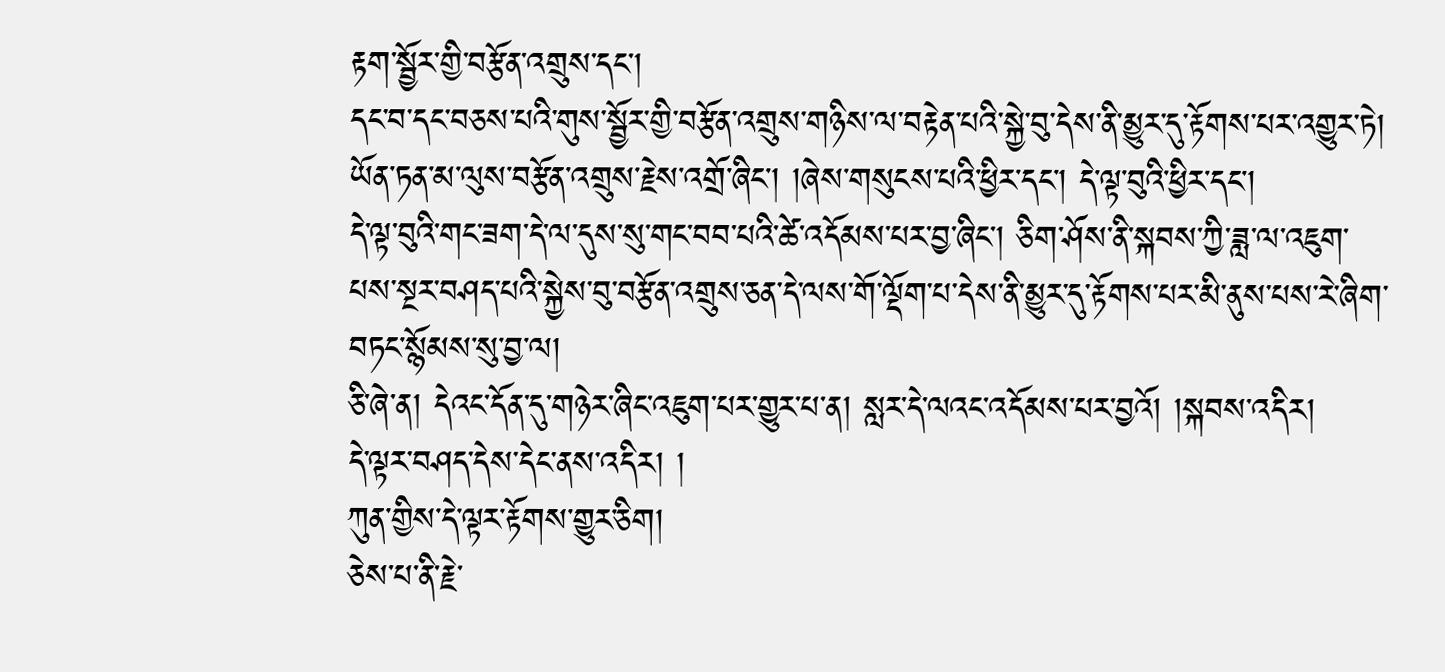རྟག་སྦྱོར་གྱི་བརྩོན་འགྲུས་དང་།
དང་བ་དང་བཅས་པའི་གུས་སྦྱོར་གྱི་བརྩོན་འགྲུས་གཉིས་ལ་བརྟེན་པའི་སྐྱེ་བུ་དེས་ནི་མྱུར་དུ་རྟོགས་པར་འགྱུར་ཏེ།
ཡོན་ཏན་མ་ལུས་བརྩོན་འགྲུས་རྗེས་འགྲོ་ཞིང་། །ཞེས་གསུངས་པའི་ཕྱིར་དང་། དེ་ལྟ་བུའི་ཕྱིར་དང་།
དེ་ལྟ་བུའི་གང་ཟག་དེ་ལ་དུས་སུ་གང་བབ་པའི་ཚེ་འདོམས་པར་བྱ་ཞིང་། ཅིག་ཤོས་ནི་སྐབས་ཀྱི་ཟླ་ལ་འཇུག་པས་སྔར་བཤད་པའི་སྐྱེས་བུ་བརྩོན་འགྲུས་ཅན་དེ་ལས་གོ་ལྡོག་པ་དེས་ནི་མྱུར་དུ་རྟོགས་པར་མི་ནུས་པས་རེ་ཞིག་བཏང་སྙོམས་སུ་བྱ་ལ།
ཅི་ཞེ་ན། དེའང་དོན་དུ་གཉེར་ཞིང་འཇུག་པར་གྱུར་པ་ན། སླར་དེ་ལའང་འདོམས་པར་བྱའོ། །སྐབས་འདིར།
དེ་ལྟར་བཤད་དེས་དེང་ནས་འདིར། །
ཀུན་གྱིས་དེ་ལྟར་རྟོགས་གྱུར་ཅིག།
ཅེས་པ་ནི་རྗེ་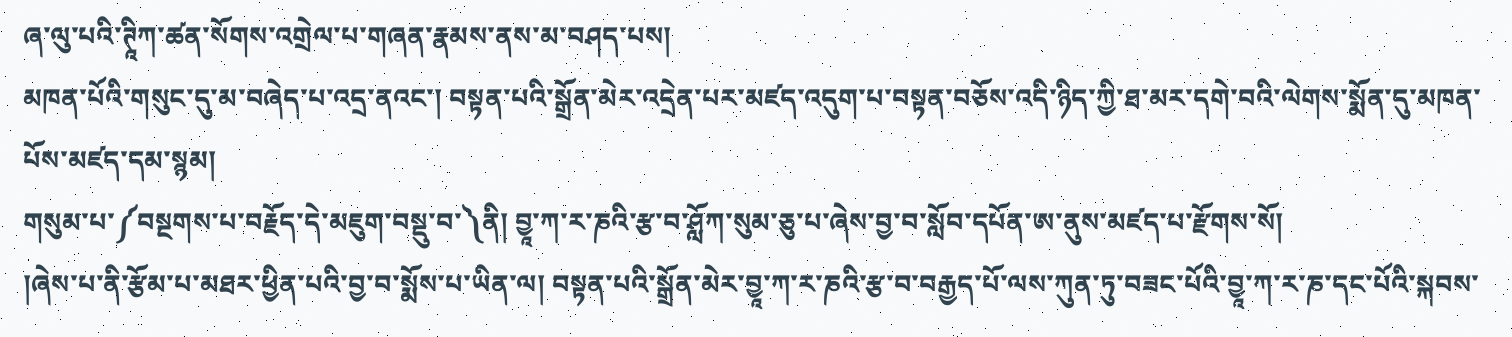ཞ་ལུ་པའི་ཊཱིཀ་ཚན་སོགས་འགྲེལ་པ་གཞན་རྣམས་ནས་མ་བཤད་པས།
མཁན་པོའི་གསུང་དུ་མ་བཞེད་པ་འདྲ་ནའང་། བསྟན་པའི་སྒྲོན་མེར་འདྲེན་པར་མཛད་འདུག་པ་བསྟན་བཅོས་འདི་ཉིད་ཀྱི་ཐ་མར་དགེ་བའི་ལེགས་སྨོན་དུ་མཁན་པོས་མཛད་དམ་སྙམ།
གསུམ་པ་༼བསྔགས་པ་བརྗོད་དེ་མཇུག་བསྡུ་བ་༽ནི། བྱཱ་ཀ་ར་ཎའི་རྩ་བ་ཤློཀ་སུམ་ཅུ་པ་ཞེས་བྱ་བ་སློབ་དཔོན་ཨ་ནུས་མཛད་པ་རྫོགས་སོ།
།ཞེས་པ་ནི་རྩོམ་པ་མཐར་ཕྱིན་པའི་བྱ་བ་སྨོས་པ་ཡིན་ལ། བསྟན་པའི་སྒྲོན་མེར་བྱཱ་ཀ་ར་ཎའི་རྩ་བ་བརྒྱད་པོ་ལས་ཀུན་ཏུ་བཟང་པོའི་བྱཱ་ཀ་ར་ཎ་དང་པོའི་སྐབས་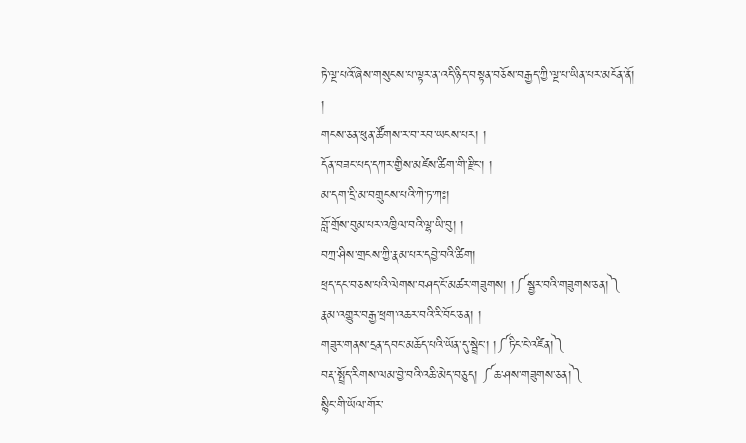ཏེ་ལྔ་པའོ་ཞེས་གསུངས་པ་ལྟར་ན་འདི་ཉིད་བསྟན་བཅོས་བརྒྱད་ཀྱི་ལྔ་པ་ཡིན་པར་མངོན་ནོ།
།
གངས་ཅན་ཕུན་ཚོགས་ར་བ་རབ་ཡངས་པར། །
དོན་བཟང་པད་དཀར་གྱིས་མཛེས་ཚིག་གི་རྫིང་། །
མ་དག་དྲི་མ་བགྲུངས་པའི་ཀེ་ཏ་ཀཿ།
བློ་གྲོས་བུམ་པར་འཁྱིལ་བའི་ལྷ་ཡི་བུ། །
བཀྲ་ཤིས་གྲངས་ཀྱི་རྣམ་པར་དབྱེ་བའི་ཚིག།
ཕྲད་དང་བཅས་པའི་ལེགས་བཤད་ངོ་མཚར་གཟུགས། །༼སྦྱར་བའི་གཟུགས་ཅན།༽
རྣམ་འགྱུར་བརྒྱ་ཕྲག་འཆར་བའི་རི་བོང་ཅན། །
གཟུར་གནས་དྲན་དབང་མཆོད་པའི་ཡོན་དུ་སྦྲེང་། །༼ཏིང་ངེ་འཛིན།༽
བརྡ་སྤྲོད་རིགས་ལམ་བྱེ་བའི་འཆི་མེད་བཅུད། ༼ཆ་ཤས་གཟུགས་ཅན།༽
སྙིང་གི་ཡོལ་གོར་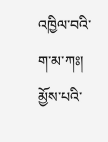འཁྱིལ་བའི་ག་མ་ཀཿ།
མྱོས་པའི་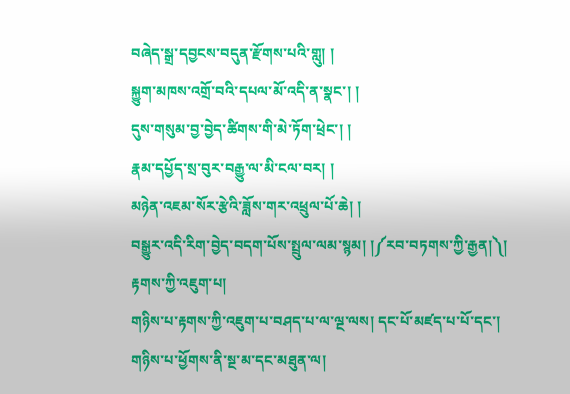བཞེད་སྒྲ་དབྱངས་བདུན་རྫོགས་པའི་གླུ། །
སྐྱུག་མཁས་འགྲོ་བའི་དཔལ་མོ་འདི་ན་སྣང་། །
དུས་གསུམ་བྱ་བྱེད་ཚིགས་གི་མེ་ཏོག་ཕྲེང་། །
རྣམ་དཔྱོད་སྲ་བུར་བརྒྱུ་ལ་མི་ངལ་བར། །
མཉེན་འཇམ་སོར་རྩེའི་ཟློས་གར་འཕྲུལ་པོ་ཆེ། །
བསྒྱུར་འདི་རིག་བྱེད་བདག་པོས་སྤྲུལ་ལམ་སྙམ། །༼རབ་བཏགས་ཀྱི་རྒྱན།༽།
རྟགས་ཀྱི་འཇུག་པ།
གཉིས་པ་རྟགས་ཀྱི་འཇུག་པ་བཤད་པ་ལ་ལྔ་ལས། དང་པོ་མཛད་པ་པོ་དང་། གཉིས་པ་ཕྱོགས་ནི་སྔ་མ་དང་མཐུན་ལ།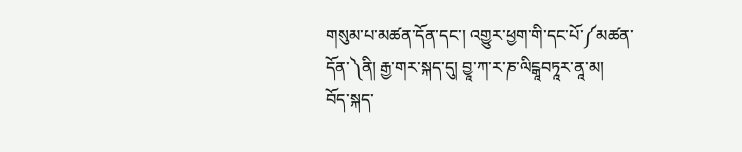གསུམ་པ་མཚན་དོན་དང་། འགྱུར་ཕྱག་གི་དང་པོ་༼མཚན་དོན་༽ནི། རྒྱ་གར་སྐད་དུ། བྱཱ་ཀ་ར་ཎ་ལིངྒཱབཏཱར་ནཱ་མ།
བོད་སྐད་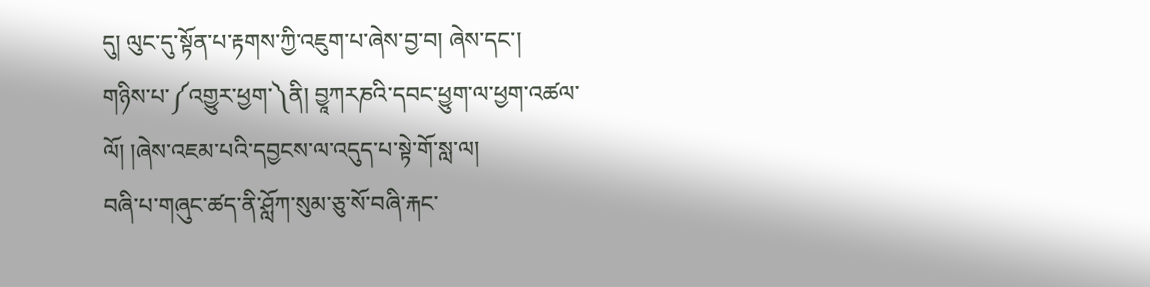དུ། ལུང་དུ་སྟོན་པ་རྟགས་ཀྱི་འཇུག་པ་ཞེས་བྱ་བ། ཞེས་དང་།
གཉིས་པ་༼འགྱུར་ཕྱག་༽ནི། བྱཱཀརཎའི་དབང་ཕྱུག་ལ་ཕྱག་འཚལ་ལོ། །ཞེས་འཇམ་པའི་དབྱངས་ལ་འདུད་པ་སྟེ་གོ་སླ་ལ།
བཞི་པ་གཞུང་ཚད་ནི་ཤློཀ་སུམ་ཅུ་སོ་བཞི་རྐང་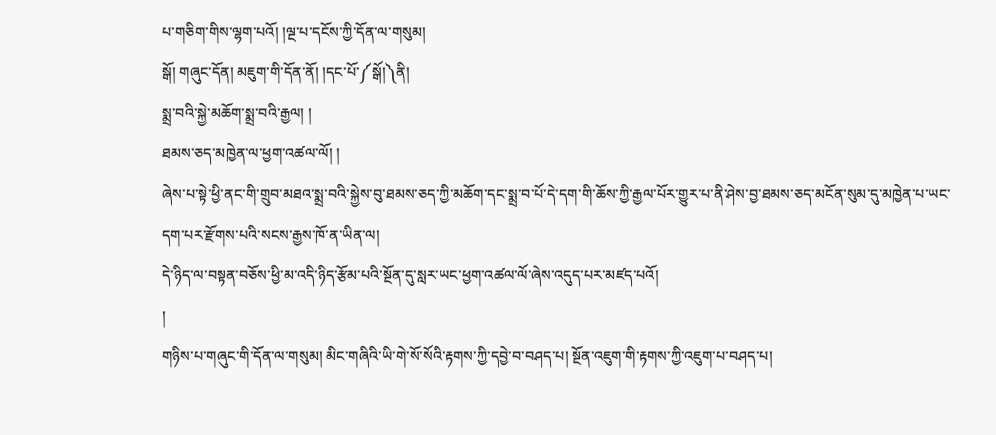པ་གཅིག་གིས་ལྷག་པའོ། །ལྔ་པ་དངོས་ཀྱི་དོན་ལ་གསུམ།
སྒོ། གཞུང་དོན། མཇུག་གི་དོན་ནོ། །དང་པོ་༼སྒོ།༽ནི།
སྨྲ་བའི་སྐྱེ་མཆོག་སྨྲ་བའི་རྒྱལ། །
ཐམས་ཅད་མཁྱེན་ལ་ཕྱག་འཚལ་ལོ། །
ཞེས་པ་སྟེ་ཕྱི་ནང་གི་གྲུབ་མཐའ་སྨྲ་བའི་སྐྱེས་བུ་ཐམས་ཅད་ཀྱི་མཆོག་དང་སྨྲ་བ་པོ་དེ་དག་གི་ཆོས་ཀྱི་རྒྱལ་པོར་གྱུར་པ་ནི་ཤེས་བྱ་ཐམས་ཅད་མངོན་སུམ་དུ་མཁྱེན་པ་ཡང་དག་པར་རྫོགས་པའི་སངས་རྒྱས་ཁོ་ན་ཡིན་ལ།
དེ་ཉིད་ལ་བསྟན་བཅོས་ཕྱི་མ་འདི་ཉིད་རྩོམ་པའི་སྔོན་དུ་སླར་ཡང་ཕྱག་འཚལ་ལོ་ཞེས་འདུད་པར་མཛད་པའོ།
།
གཉིས་པ་གཞུང་གི་དོན་ལ་གསུམ། མིང་གཞིའི་ཡི་གེ་སོ་སོའི་རྟགས་ཀྱི་དབྱེ་བ་བཤད་པ། སྔོན་འཇུག་གི་རྟགས་ཀྱི་འཇུག་པ་བཤད་པ།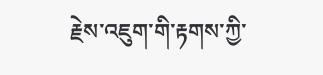རྗེས་འཇུག་གི་རྟགས་ཀྱི་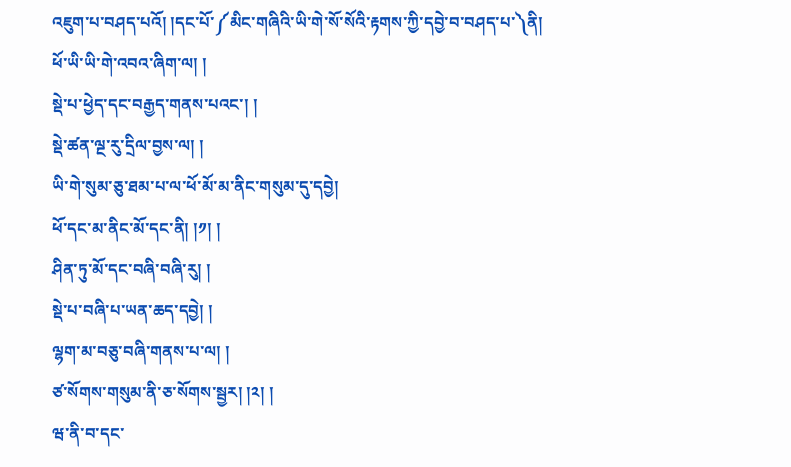འཇུག་པ་བཤད་པའོ། །དང་པོ་༼མིང་གཞིའི་ཡི་གེ་སོ་སོའི་རྟགས་ཀྱི་དབྱེ་བ་བཤད་པ་༽ནི།
ཕོ་ཡི་ཡི་གེ་འབའ་ཞིག་ལ། །
སྡེ་པ་ཕྱེད་དང་བརྒྱད་གནས་པའང་། །
སྡེ་ཚན་ལྔ་རུ་དྲིལ་བྱས་ལ། །
ཡི་གེ་སུམ་ཅུ་ཐམ་པ་ལ་ཕོ་མོ་མ་ནིང་གསུམ་དུ་དབྱེ།
ཕོ་དང་མ་ནིང་མོ་དང་ནི། །༡། །
ཤིན་ཏུ་མོ་དང་བཞི་བཞི་རུ། །
སྡེ་པ་བཞི་པ་ཡན་ཆད་དབྱེ། །
ལྷག་མ་བཅུ་བཞི་གནས་པ་ལ། །
ཙ་སོགས་གསུམ་ནི་ཅ་སོགས་སྦྱར། །༢། །
ཝ་ནི་བ་དང་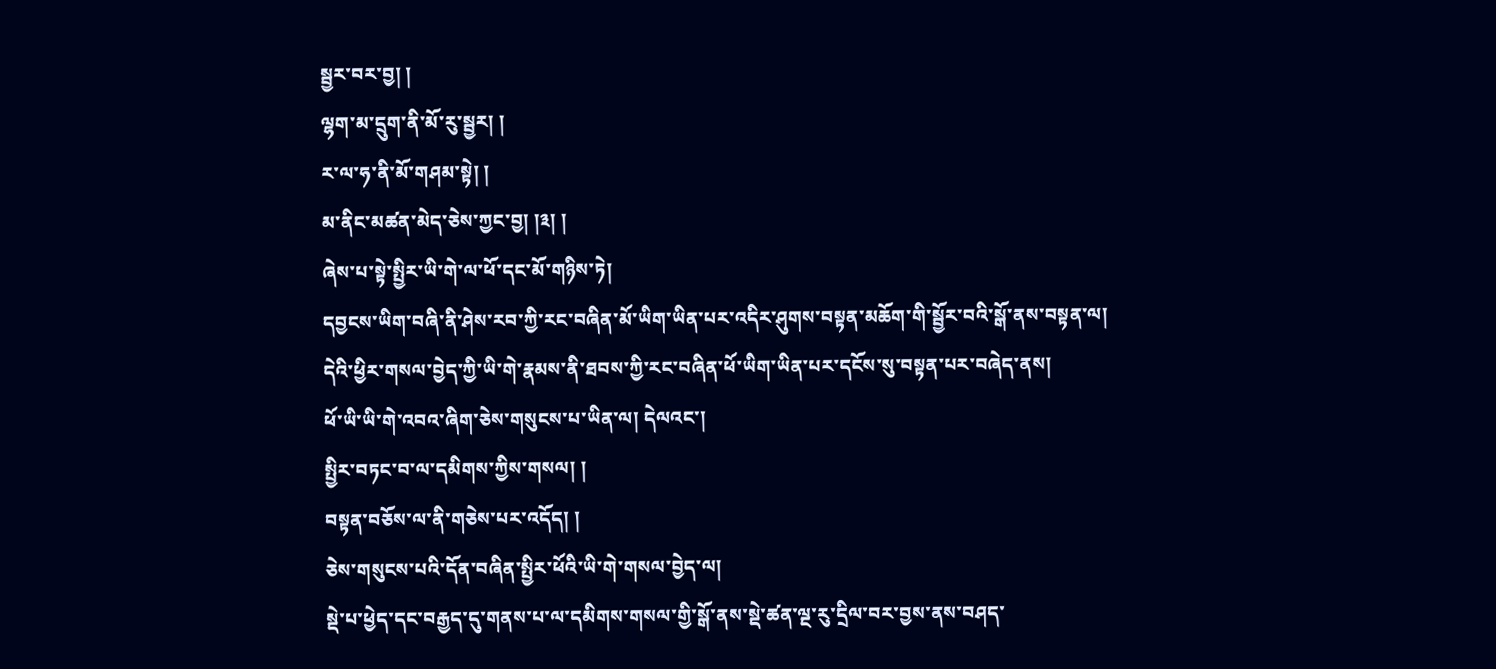སྦྱར་བར་བྱ། །
ལྷག་མ་དྲུག་ནི་མོ་རུ་སྦྱར། །
ར་ལ་ཧ་ནི་མོ་གཤམ་སྟེ། །
མ་ནིང་མཚན་མེད་ཅེས་ཀྱང་བྱ། །༣། །
ཞེས་པ་སྟེ་སྤྱིར་ཡི་གེ་ལ་ཕོ་དང་མོ་གཉིས་ཏེ།
དབྱངས་ཡིག་བཞི་ནི་ཤེས་རབ་ཀྱི་རང་བཞིན་མོ་ཡིག་ཡིན་པར་འདིར་ཤུགས་བསྟན་མཆོག་གི་སྦྱོར་བའི་སྒོ་ནས་བསྟན་ལ།
དེའི་ཕྱིར་གསལ་བྱེད་ཀྱི་ཡི་གེ་རྣམས་ནི་ཐབས་ཀྱི་རང་བཞིན་ཕོ་ཡིག་ཡིན་པར་དངོས་སུ་བསྟན་པར་བཞེད་ནས།
ཕོ་ཡི་ཡི་གེ་འབའ་ཞིག་ཅེས་གསུངས་པ་ཡིན་ལ། དེལའང་།
སྤྱིར་བཏང་བ་ལ་དམིགས་ཀྱིས་གསལ། །
བསྟན་བཅོས་ལ་ནི་གཅེས་པར་འདོད། །
ཅེས་གསུངས་པའི་དོན་བཞིན་སྤྱིར་ཕོའི་ཡི་གེ་གསལ་བྱེད་ལ།
སྡེ་པ་ཕྱེད་དང་བརྒྱད་དུ་གནས་པ་ལ་དམིགས་གསལ་གྱི་སྒོ་ནས་སྡེ་ཚན་ལྔ་རུ་དྲིལ་བར་བྱས་ནས་བཤད་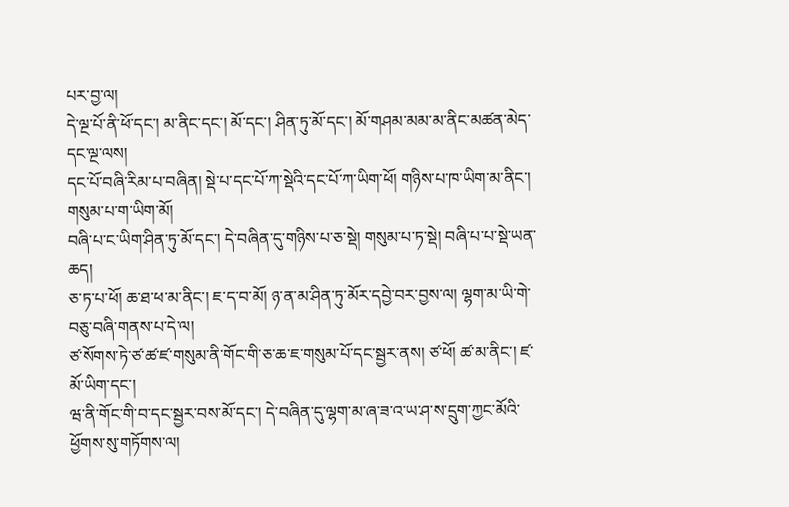པར་བྱ་ལ།
དེ་ལྔ་པོ་ནི་ཕོ་དང་། མ་ནིང་དང་། མོ་དང་། ཤིན་ཏུ་མོ་དང་། མོ་གཤམ་མམ་མ་ནིང་མཚན་མེད་དང་ལྔ་ལས།
དང་པོ་བཞི་རིམ་པ་བཞིན། སྡེ་པ་དང་པོ་ཀ་སྡེའི་དང་པོ་ཀ་ཡིག་ཕོ། གཉིས་པ་ཁ་ཡིག་མ་ནིང་། གསུམ་པ་ག་ཡིག་མོ།
བཞི་པ་ང་ཡིག་ཤིན་ཏུ་མོ་དང་། དེ་བཞིན་དུ་གཉིས་པ་ཅ་སྡེ། གསུམ་པ་ཏ་སྡེ། བཞི་པ་པ་སྡེ་ཡན་ཆད།
ཅ་ཏ་པ་ཕོ། ཆ་ཐ་ཕ་མ་ནིང་། ཇ་ད་བ་མོ། ཉ་ན་མ་ཤིན་ཏུ་མོར་དབྱེ་བར་བྱས་ལ། ལྷག་མ་ཡི་གེ་བཅུ་བཞི་གནས་པ་དེ་ལ།
ཙ་སོགས་ཏེ་ཙ་ཚ་ཛ་གསུམ་ནི་གོང་གི་ཅ་ཆ་ཇ་གསུམ་པོ་དང་སྦྱར་ནས། ཙ་ཕོ། ཚ་མ་ནིང་། ཛ་མོ་ཡིག་དང་།
ཝ་ནི་གོང་གི་བ་དང་སྦྱར་བས་མོ་དང་། དེ་བཞིན་དུ་ལྷག་མ་ཞ་ཟ་འ་ཡ་ཤ་ས་དྲུག་ཀྱང་མོའི་ཕྱོགས་སུ་གཏོགས་ལ།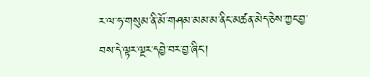ར་ལ་ཧ་གསུམ་ནི་མོ་གཤམ་མམ་མ་ནིང་མཚན་མེད་ཅེས་ཀྱང་བྱ་བས་དེ་ལྟར་ལྔར་དབྱེ་བར་བྱ་ཞིང་།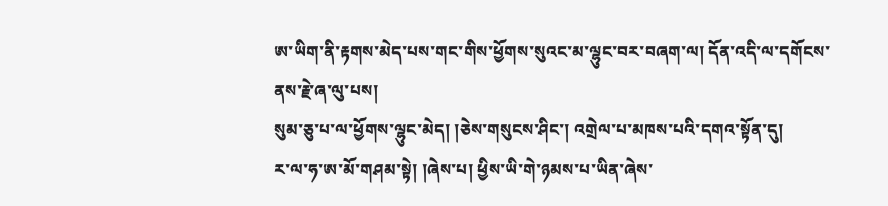ཨ་ཡིག་ནི་རྟགས་མེད་པས་གང་གིས་ཕྱོགས་སུའང་མ་ལྷུང་བར་བཞག་ལ། དོན་འདི་ལ་དགོངས་ནས་རྗེ་ཞ་ལུ་པས།
སུམ་ཅུ་པ་ལ་ཕྱོགས་ལྷུང་མེད། །ཅེས་གསུངས་ཤིང་། འགྲེལ་པ་མཁས་པའི་དགའ་སྟོན་དུ།
ར་ལ་ཧ་ཨ་མོ་གཤམ་སྟེ། །ཞེས་པ། ཕྱིས་ཡི་གེ་ཉམས་པ་ཡིན་ཞེས་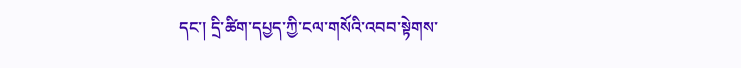དང་། དྲི་ཚིག་དཔྱད་ཀྱི་ངལ་གསོའི་འབབ་སྟེགས་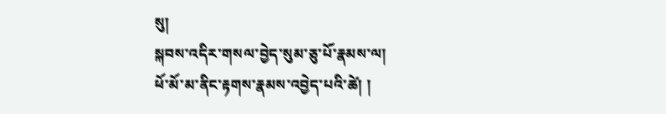སུ།
སྐབས་འདིར་གསལ་བྱེད་སུམ་ཅུ་པོ་རྣམས་ལ།
ཕོ་མོ་མ་ནིང་རྟགས་རྣམས་འབྱེད་པའི་ཚེ། །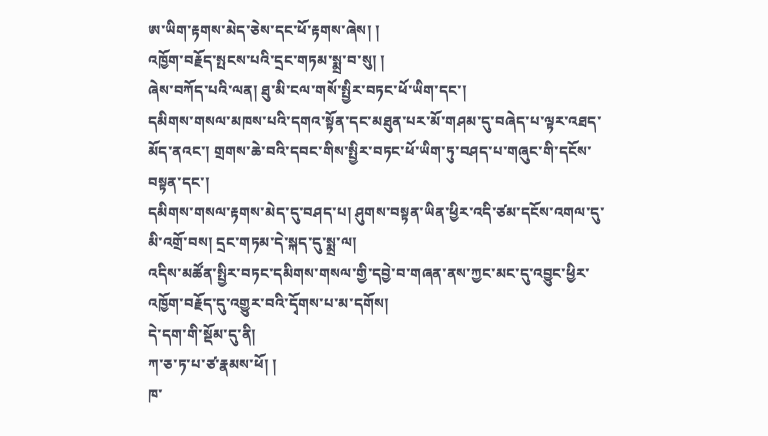ཨ་ཡིག་རྟགས་མེད་ཅེས་དང་ཕོ་རྟགས་ཞེས། །
འཁྱོག་བརྗོད་སྤངས་པའི་དྲང་གཏམ་སྨྲ་བ་སུ། །
ཞེས་བཀོད་པའི་ལན། ཐུ་མི་ངལ་གསོ་སྤྱིར་བཏང་ཕོ་ཡིག་དང་།
དམིགས་གསལ་མཁས་པའི་དགའ་སྟོན་དང་མཐུན་པར་མོ་གཤམ་དུ་བཞེད་པ་ལྟར་འཐད་མོད་ནའང་། གྲགས་ཆེ་བའི་དབང་གིས་སྤྱིར་བཏང་ཕོ་ཡིག་ཏུ་བཤད་པ་གཞུང་གི་དངོས་བསྟན་དང་།
དམིགས་གསལ་རྟགས་མེད་དུ་བཤད་པ། ཤུགས་བསྟན་ཡིན་ཕྱིར་འདི་ཙམ་དངོས་འགལ་དུ་མི་འགྲོ་བས། དྲང་གཏམ་དེ་སྐད་དུ་སྨྲ་ལ།
འདིས་མཚོན་སྤྱིར་བཏང་དམིགས་གསལ་གྱི་དབྱེ་བ་གཞན་ནས་ཀྱང་མང་དུ་འབྱུང་ཕྱིར་འཁྱོག་བརྗོད་དུ་འགྱུར་བའི་དྭོགས་པ་མ་དགོས།
དེ་དག་གི་སྡོམ་དུ་ནི།
ཀ་ཅ་ཏ་པ་ཙ་རྣམས་ཕོ། །
ཁ་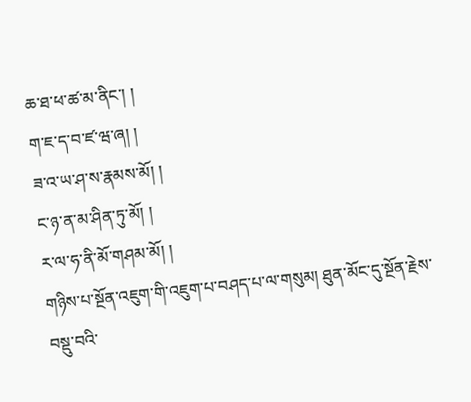ཆ་ཐ་ཕ་ཚ་མ་ནིང་། །
ག་ཇ་ད་བ་ཛ་ཝ་ཞ། །
ཟ་འ་ཡ་ཤ་ས་རྣམས་མོ། །
ང་ཉ་ན་མ་ཤིན་ཏུ་མོ། །
ར་ལ་ཧ་ནི་མོ་གཤམ་མོ། །
གཉིས་པ་སྔོན་འཇུག་གི་འཇུག་པ་བཤད་པ་ལ་གསུམ། ཐུན་མོང་དུ་སྔོན་རྗེས་བསྡུ་བའི་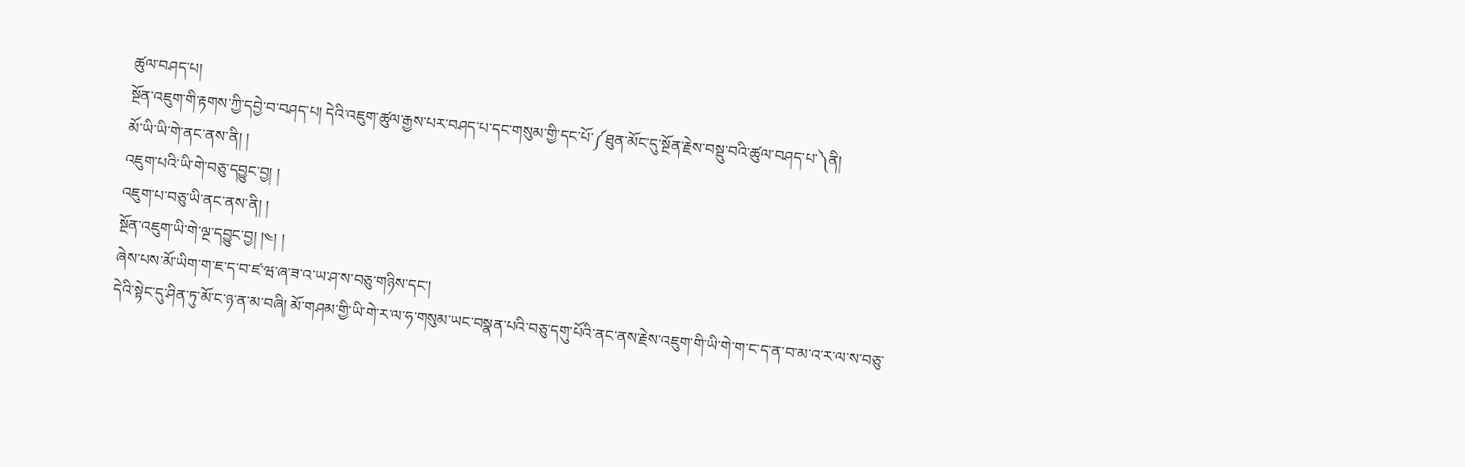ཚུལ་བཤད་པ།
སྔོན་འཇུག་གི་རྟགས་ཀྱི་དབྱེ་བ་བཤད་པ། དེའི་འཇུག་ཚུལ་རྒྱས་པར་བཤད་པ་དང་གསུམ་གྱི་དང་པོ་༼ཐུན་མོང་དུ་སྔོན་རྗེས་བསྡུ་བའི་ཚུལ་བཤད་པ་༽ནི།
མོ་ཡི་ཡི་གེ་ནང་ནས་ནི། །
འཇུག་པའི་ཡི་གེ་བཅུ་དབྱུང་བྱ། །
འཇུག་པ་བཅུ་ཡི་ནང་ནས་ནི། །
སྔོན་འཇུག་ཡི་གེ་ལྔ་དབྱུང་བྱ། །༤། །
ཞེས་པས་མོ་ཡིག་ག་ཇ་ད་བ་ཛ་ཝ་ཞ་ཟ་འ་ཡ་ཤ་ས་བཅུ་གཉིས་དང་།
དེའི་སྟེང་དུ་ཤིན་ཏུ་མོ་ང་ཉ་ན་མ་བཞི། མོ་གཤམ་གྱི་ཡི་གེ་ར་ལ་ཧ་གསུམ་ཡང་བསྣན་པའི་བཅུ་དགུ་པོའི་ནང་ནས་རྗེས་འཇུག་གི་ཡི་གེ་ག་ང་ད་ན་བ་མ་འ་ར་ལ་ས་བཅུ་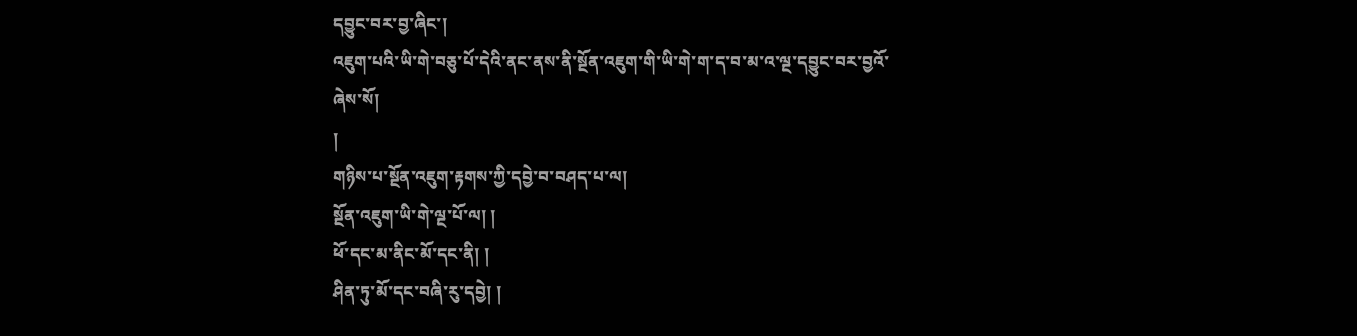དབྱུང་བར་བྱ་ཞིང་།
འཇུག་པའི་ཡི་གེ་བཅུ་པོ་དེའི་ནང་ནས་ནི་སྔོན་འཇུག་གི་ཡི་གེ་ག་ད་བ་མ་འ་ལྔ་དབྱུང་བར་བྱའོ་ཞེས་སོ།
།
གཉིས་པ་སྔོན་འཇུག་རྟགས་ཀྱི་དབྱེ་བ་བཤད་པ་ལ།
སྔོན་འཇུག་ཡི་གེ་ལྔ་པོ་ལ། །
ཕོ་དང་མ་ནིང་མོ་དང་ནི། །
ཤིན་ཏུ་མོ་དང་བཞི་རུ་དབྱེ། །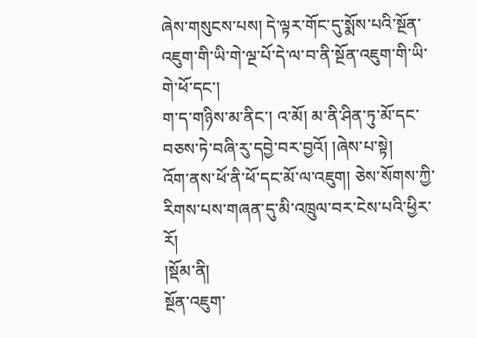ཞེས་གསུངས་པས། དེ་ལྟར་གོང་དུ་སྨོས་པའི་སྔོན་འཇུག་གི་ཡི་གེ་ལྔ་པོ་དེ་ལ་བ་ནི་སྔོན་འཇུག་གི་ཡི་གེ་ཕོ་དང་།
ག་ད་གཉིས་མ་ནིང་། འ་མོ། མ་ནི་ཤིན་ཏུ་མོ་དང་བཅས་ཏེ་བཞི་རུ་དབྱེ་བར་བྱའོ། །ཞེས་པ་སྟེ།
འོག་ནས་ཕོ་ནི་ཕོ་དང་མོ་ལ་འཇུག། ཅེས་སོགས་ཀྱི་རིགས་པས་གཞན་དུ་མི་འཁྲུལ་བར་ངེས་པའི་ཕྱིར་རོ།
།སྡོམ་ནི།
སྔོན་འཇུག་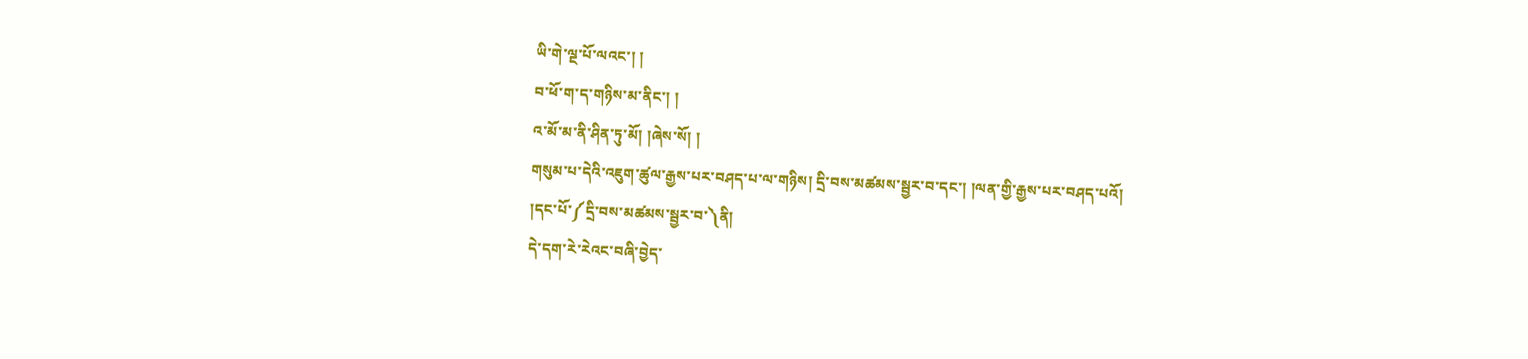ཡི་གེ་ལྔ་པོ་ལའང་། །
བ་ཕོ་ག་ད་གཉིས་མ་ནིང་། །
འ་མོ་མ་ནི་ཤིན་ཏུ་མོ། །ཞེས་སོ། །
གསུམ་པ་དེའི་འཇུག་ཚུལ་རྒྱས་པར་བཤད་པ་ལ་གཉིས། དྲི་བས་མཚམས་སྦྱར་བ་དང་། །ལན་གྱི་རྒྱས་པར་བཤད་པའོ།
།དང་པོ་༼དྲི་བས་མཚམས་སྦྱར་བ་༽ནི།
དེ་དག་རེ་རེའང་བཞི་བྱེད་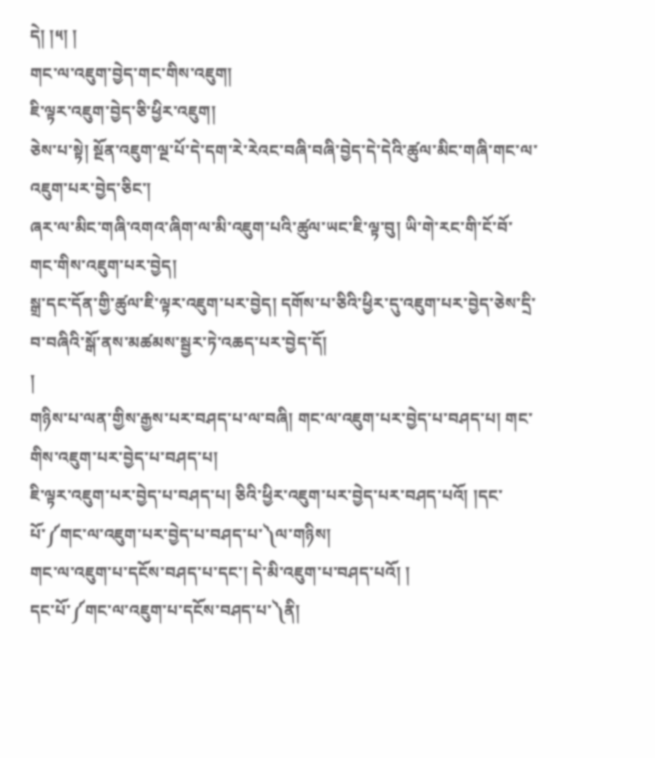དེ། །༥། །
གང་ལ་འཇུག་བྱེད་གང་གིས་འཇུག།
ཇི་ལྟར་འཇུག་བྱེད་ཅི་ཕྱིར་འཇུག།
ཅེས་པ་སྟེ། སྔོན་འཇུག་ལྔ་པོ་དེ་དག་རེ་རེའང་བཞི་བཞི་བྱེད་དེ་དེའི་ཚུལ་མིང་གཞི་གང་ལ་འཇུག་པར་བྱེད་ཅིང་།
ཞར་ལ་མིང་གཞི་འགའ་ཞིག་ལ་མི་འཇུག་པའི་ཚུལ་ཡང་ཇི་ལྟ་བུ། ཡི་གེ་རང་གི་ངོ་བོ་གང་གིས་འཇུག་པར་བྱེད།
སྒྲ་དང་དོན་གྱི་ཚུལ་ཇི་ལྟར་འཇུག་པར་བྱེད། དགོས་པ་ཅིའི་ཕྱིར་དུ་འཇུག་པར་བྱེད་ཅེས་དྲི་བ་བཞིའི་སྒོ་ནས་མཚམས་སྦྱར་ཏེ་འཆད་པར་བྱེད་དོ།
།
གཉིས་པ་ལན་གྱིས་རྒྱས་པར་བཤད་པ་ལ་བཞི། གང་ལ་འཇུག་པར་བྱེད་པ་བཤད་པ། གང་གིས་འཇུག་པར་བྱེད་པ་བཤད་པ།
ཇི་ལྟར་འཇུག་པར་བྱེད་པ་བཤད་པ། ཅིའི་ཕྱིར་འཇུག་པར་བྱེད་པར་བཤད་པའོ། །དང་པོ་༼གང་ལ་འཇུག་པར་བྱེད་པ་བཤད་པ་༽ལ་གཉིས།
གང་ལ་འཇུག་པ་དངོས་བཤད་པ་དང་། དེ་མི་འཇུག་པ་བཤད་པའོ། །
དང་པོ་༼གང་ལ་འཇུག་པ་དངོས་བཤད་པ་༽ནི།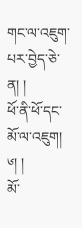གང་ལ་འཇུག་པར་བྱེད་ཅེ་ན། །
ཕོ་ནི་ཕོ་དང་མོ་ལ་འཇུག། ༦། །
མོ་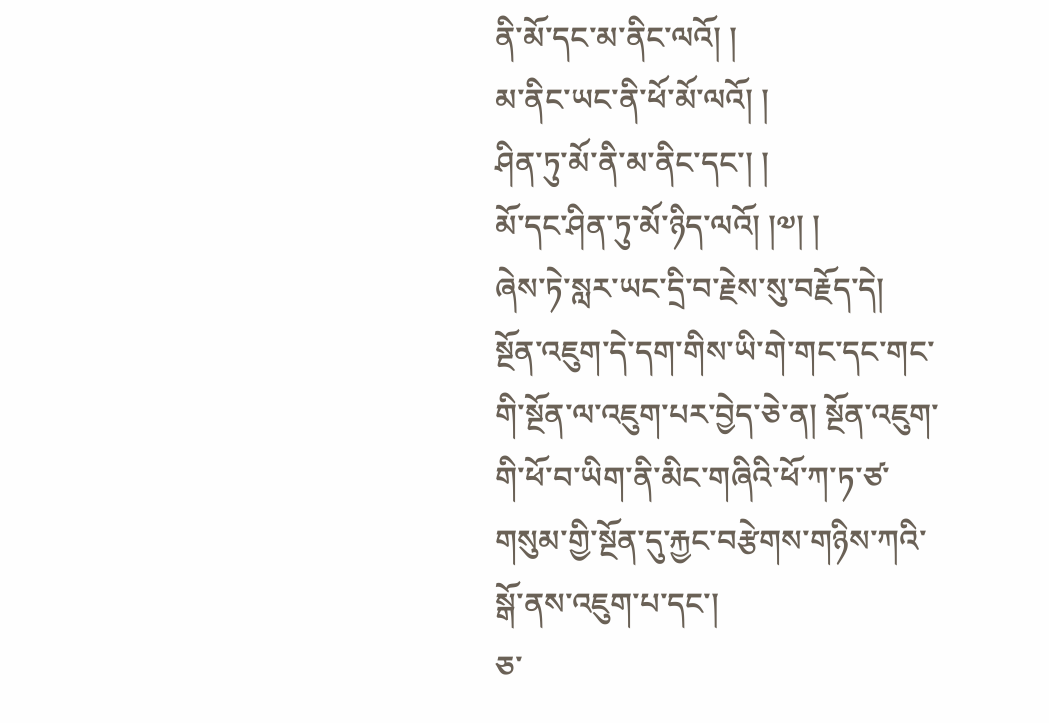ནི་མོ་དང་མ་ནིང་ལའོ། །
མ་ནིང་ཡང་ནི་ཕོ་མོ་ལའོ། །
ཤིན་ཏུ་མོ་ནི་མ་ནིང་དང་། །
མོ་དང་ཤིན་ཏུ་མོ་ཉིད་ལའོ། །༧། །
ཞེས་ཏེ་སླར་ཡང་དྲི་བ་རྗེས་སུ་བརྗོད་དེ།
སྔོན་འཇུག་དེ་དག་གིས་ཡི་གེ་གང་དང་གང་གི་སྔོན་ལ་འཇུག་པར་བྱེད་ཅེ་ན། སྔོན་འཇུག་གི་ཕོ་བ་ཡིག་ནི་མིང་གཞིའི་ཕོ་ཀ་ཏ་ཙ་གསུམ་གྱི་སྔོན་དུ་རྐྱང་བརྩེགས་གཉིས་ཀའི་སྒོ་ནས་འཇུག་པ་དང་།
ཅ་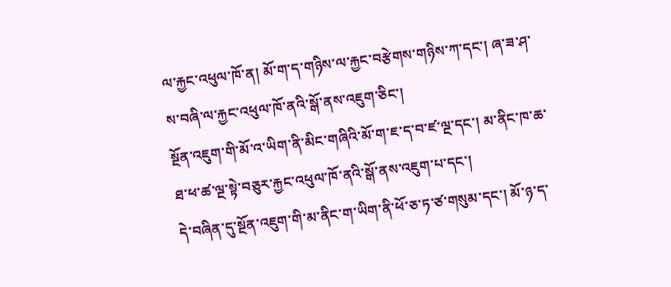ལ་རྐྱང་འཕུལ་ཁོ་ན། མོ་ག་ད་གཉིས་ལ་རྐྱང་བརྩེགས་གཉིས་ཀ་དང་། ཞ་ཟ་ཤ་ས་བཞི་ལ་རྐྱང་འཕུལ་ཁོ་ནའི་སྒོ་ནས་འཇུག་ཅིང་།
སྔོན་འཇུག་གི་མོ་འ་ཡིག་ནི་མིང་གཞིའི་མོ་ག་ཇ་ད་བ་ཛ་ལྔ་དང་། མ་ནིང་ཁ་ཆ་ཐ་ཕ་ཚ་ལྔ་སྟེ་བཅུར་རྐྱང་འཕུལ་ཁོ་ནའི་སྒོ་ནས་འཇུག་པ་དང་།
དེ་བཞིན་དུ་སྔོན་འཇུག་གི་མ་ནིང་ག་ཡིག་ནི་ཕོ་ཅ་ཏ་ཙ་གསུམ་དང་། མོ་ཉ་ད་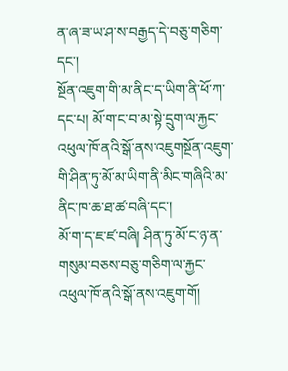ན་ཞ་ཟ་ཡ་ཤ་ས་བརྒྱད་དེ་བཅུ་གཅིག་དང་།
སྔོན་འཇུག་གི་མ་ནིང་ད་ཡིག་ནི་ཕོ་ཀ་དང་པ། མོ་ག་ང་བ་མ་སྟེ་དྲུག་ལ་རྐྱང་འཕུལ་ཁོ་ནའི་སྒོ་ནས་འཇུགསྔོན་འཇུག་གི་ཤིན་ཏུ་མོ་མ་ཡིག་ནི་མིང་གཞིའི་མ་ནིང་ཁ་ཆ་ཐ་ཚ་བཞི་དང་།
མོ་ག་ད་ཇ་ཛ་བཞི། ཤིན་ཏུ་མོ་ང་ཉ་ན་གསུམ་བཅས་བཅུ་གཅིག་ལ་རྐྱང་འཕུལ་ཁོ་ནའི་སྒོ་ནས་འཇུག་གོ།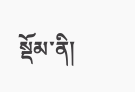སྡོམ་ནི།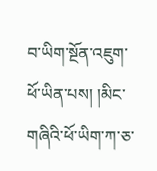བ་ཡིག་སྔོན་འཇུག་ཕོ་ཡིན་པས། །མིང་གཞིའི་ཕོ་ཡིག་ཀ་ཅ་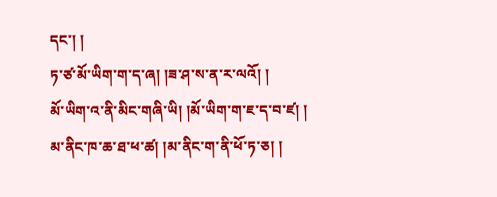དང་། །
ཏ་ཙ་མོ་ཡིག་ག་ད་ཞ། །ཟ་ཤ་ས་ན་ར་ལའོ། །
མོ་ཡིག་འ་ནི་མིང་གཞི་ཡི། །མོ་ཡིག་ག་ཇ་ད་བ་ཛ། །
མ་ནིང་ཁ་ཆ་ཐ་ཕ་ཚ། །མ་ནིང་ག་ནི་ཕོ་ཏ་ཅ། །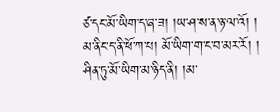ཙ་དང་མོ་ཡིག་ད་ཞ་ཟ། །ཡ་ཤ་ས་ན་ཉ་ལ་འོ། །
མ་ནིང་ད་ནི་ཕོ་ཀ་པ། མོ་ཡིག་ག་ང་བ་མར་རོ། །
ཤིན་ཏུ་མོ་ཡིག་མ་ཉིད་ནི། །མ་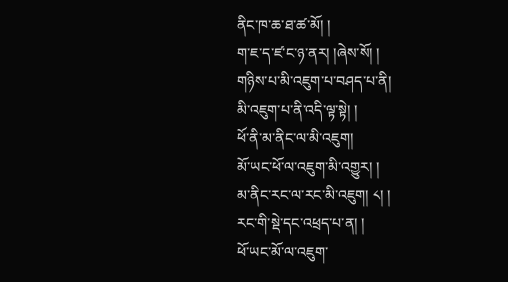ནིང་ཁ་ཆ་ཐ་ཚ་མོ། །
ག་ཇ་ད་ཛ་ང་ཉ་ནར། །ཞེས་སོ། །
གཉིས་པ་མི་འཇུག་པ་བཤད་པ་ནི།
མི་འཇུག་པ་ནི་འདི་ལྟ་སྟེ། །
ཕོ་ནི་མ་ནིང་ལ་མི་འཇུག།
མོ་ཡང་ཕོ་ལ་འཇུག་མི་འགྱུར། །
མ་ནིང་རང་ལ་རང་མི་འཇུག། ༨། །
རང་གི་སྡེ་དང་འཕྲད་པ་ན། །
ཕོ་ཡང་མོ་ལ་འཇུག་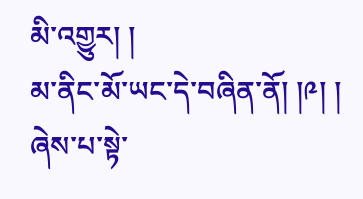མི་འགྱུར། །
མ་ནིང་མོ་ཡང་དེ་བཞིན་ནོ། །༩། །
ཞེས་པ་སྟེ་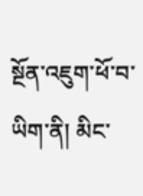སྔོན་འཇུག་ཕོ་བ་ཡིག་ནི། མིང་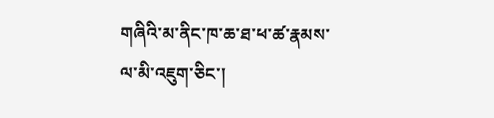གཞིའི་མ་ནིང་ཁ་ཆ་ཐ་ཕ་ཚ་རྣམས་ལ་མི་འཇུག་ཅིང་།